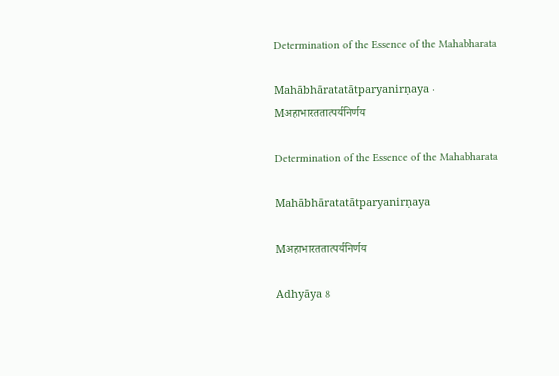Determination of the Essence of the Mahabharata

Mahābhāratatātparyanirṇaya · Mअहाभारततात्पर्यनिर्णय

Determination of the Essence of the Mahabharata

Mahābhāratatātparyanirṇaya

Mअहाभारततात्पर्यनिर्णय

Adhyāya 8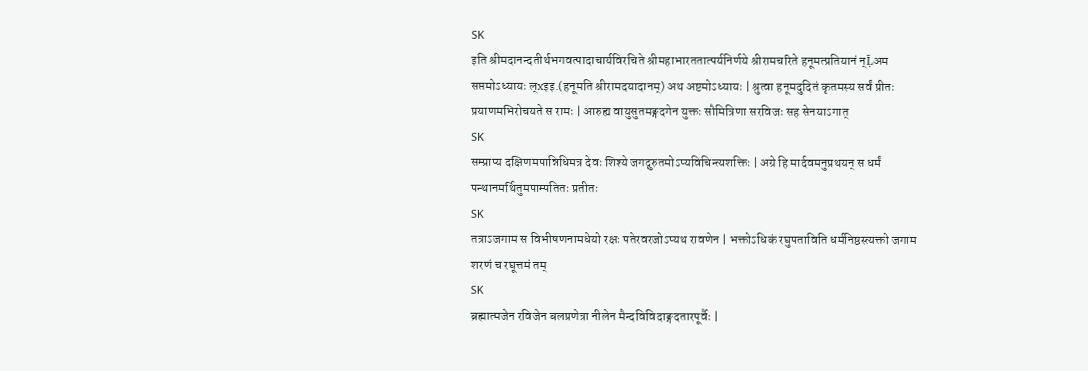SK
इति श्रीमदानन्दतीर्थभगवत्पादाचार्यविरचिते श्रीमहाभारततात्पर्यनिर्णये श्रीरामचरिते हनूमत्प्रतियानं न्Ḹअम सप्तमोऽध्यायः ल्xइइ.(हनूमति श्रीरामदयादानम्) अथ अष्टमोऽध्यायः | श्रुत्वा हनूमदुदितं कृतमस्य सर्वं प्रीतः प्रयाणमभिरोचयते स रामः | आरुह्य वायुसुतमङ्गदगेन युक्तः सौमित्रिणा सरविजः सह सेनयाऽगात्
SK
सम्प्राप्य दक्षिणमपान्निधिमत्र देवः शिश्ये जगद्गुरुतमोऽप्यविचिन्त्यशक्तिः | अग्रे हि मार्दवमनुप्रथयन् स धर्मं पन्थानमर्थितुमपाम्पतितः प्रतीतः
SK
तत्राऽजगाम स विभीषणनामधेयो रक्षः पतेरवरजोऽप्यथ रावणेन | भक्तोऽधिकं रघुपताविति धर्मनिष्ठस्त्यक्तो जगाम शरणं च रघूत्तमं तम्
SK
ब्रह्मात्मजेन रविजेन बलप्रणेत्रा नीलेन मैन्दविविदाङ्गदतारपूर्वैः |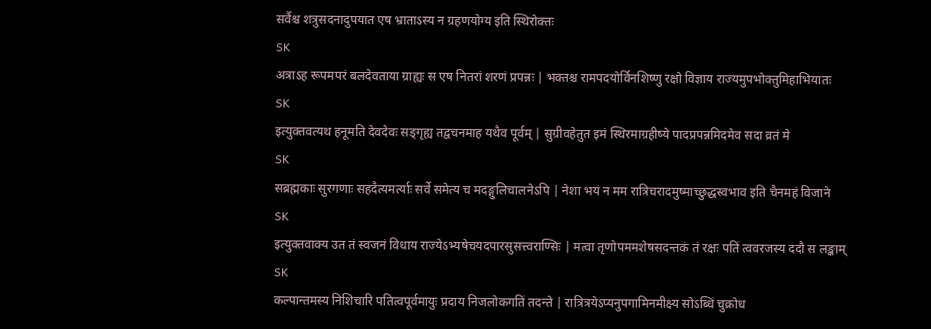सर्वैश्च शत्रुसदनादुपयात एष भ्राताऽस्य न ग्रहणयोग्य इति स्थिरोक्तः
SK
अत्राऽह रूपमपरं बलदेवताया ग्राह्यः स एष नितरां शरणं प्रपन्नः | भक्तश्च रामपदयोर्विनशिष्णु रक्षो विज्ञाय राज्यमुपभोक्तुमिहाभियातः
SK
इत्युक्तवत्यथ हनूमति देवदेवः सङ्गृह्य तद्वचनमाह यथैव पूर्वम् | सुग्रीवहेतुत इमं स्थिरमाग्रहीष्ये पादप्रपन्नमिदमेव सदा व्रतं मे
SK
सब्रह्मकाः सुरगणाः सहदैत्यमर्त्याः सर्वे समेत्य च मदङ्गुलिचालनेऽपि | नेशा भयं न मम रात्रिचरादमुष्माच्छुद्धस्वभाव इति चैनमहं विजाने
SK
इत्युक्तवाक्य उत तं स्वजनं विधाय राज्येऽभ्यषेचयदपारसुसत्त्वराण्सिः | मत्वा तृणोपममशेषसदन्तकं तं रक्षः पतिं त्ववरजस्य ददौ स लङ्काम्
SK
कल्पान्तमस्य निशिचारि पतित्वपूर्वमायुः प्रदाय निजलोकगतिं तदन्ते | रात्रित्रयेऽप्यनुपगामिनमीक्ष्य सोऽब्धिं चुक्रोध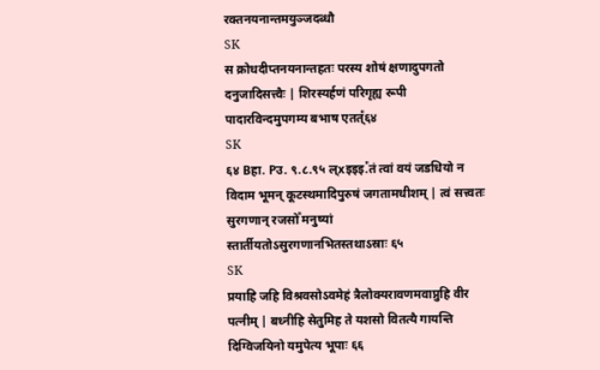रक्तनयनान्तमयुञ्जदब्धौ
SK
स क्रोधदीप्तनयनान्तहतः परस्य शोषं क्षणादुपगतो दनुजादिसत्त्वैः | शिरस्यर्हणं परिगृह्य रूपी पादारविन्दमुपगम्य बभाष एतत्᳚६४
SK
६४ Bहा. Pउ. ९.८.९५ ल्xइइइ.᳚तं त्वां वयं जडधियो न विदाम भूमन् कूटस्थमादिपुरुषं जगतामधीशम् | त्वं सत्त्वतः सुरगणान् रजसो᳚ मनुष्यां स्तार्तीयतोऽसुरगणानभितस्तथाऽस्राः ६५
SK
प्रयाहि जहि विश्रवसोऽवमेहं त्रैलोक्यरावणमवाप्नुहि वीर पत्नीम् | बध्नीहि सेतुमिह ते यशसो वितत्यै गायन्ति दिग्विजयिनो यमुपेत्य भूपाः ६६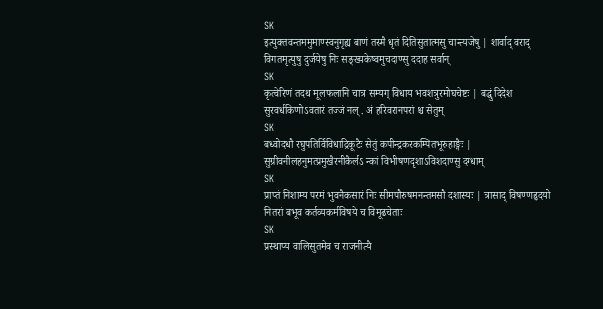SK
इत्युक्तवन्तममुमाण्स्वनुगृह्य बाणं तस्मै धृतं दितिसुतात्मसु चान्त्यजेषु | शार्वाद् वराद् विगतमृत्युषु दुर्जयेषु निः सङ्ख्यकेष्वमुचदाण्सु ददाह सर्वान्
SK
कृत्वेरिणं तदथ मूलफलानि चात्र सम्यग् विधाय भवशत्रुरमोघचेष्टः | बद्धुं दिदेश सुरवर्धकिणोऽवतारं तज्जं नल् . अं हरिवरानपरां श्च सेतुम्
SK
बध्वोदधौ रघुपतिर्विविधाद्रिकूटैः सेतुं कपीन्द्रकरकम्पितभूरुहाङ्गैः | सुग्रीवनीलहनुमत्प्रमुखैरनीकैर्लऽ न्कां विभीषणदृशाऽविशदाण्सु दग्धाम्
SK
प्राप्तं निशाम्य परमं भुवनैकसारं निः सीमपौरुषमनन्तमसौ दशास्यः | त्रासाद् विषण्णहृदयो नितरां बभूव कर्तव्यकर्मविषये च विमूढचेताः
SK
प्रस्थाप्य वालिसुतमेव च राजनीत्यै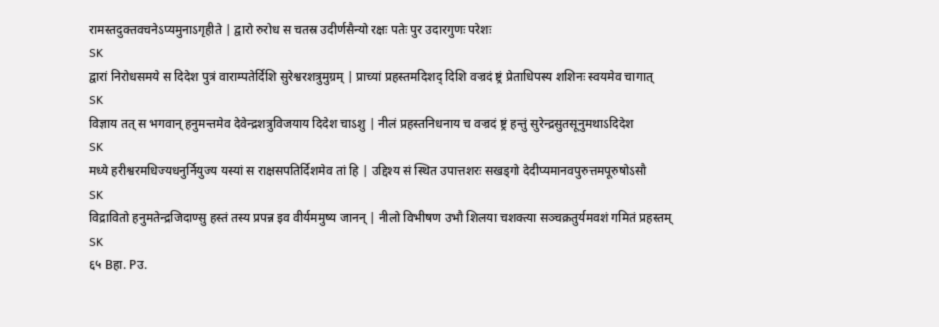रामस्तदुक्तवचनेऽप्यमुनाऽगृहीते | द्वारो रुरोध स चतस्र उदीर्णसैन्यो रक्षः पतेः पुर उदारगुणः परेशः
SK
द्वारां निरोधसमये स दिदेश पुत्रं वाराम्पतेर्दिशि सुरेश्वरशत्रुमुग्रम् | प्राच्यां प्रहस्तमदिशद् दिशि वज्रदं ष्ट्रं प्रेताधिपस्य शशिनः स्वयमेव चागात्
SK
विज्ञाय तत् स भगवान् हनुमन्तमेव देवेन्द्रशत्रुविजयाय दिदेश चाऽशु | नीलं प्रहस्तनिधनाय च वज्रदं ष्ट्रं हन्तुं सुरेन्द्रसुतसूनुमथाऽदिदेश
SK
मध्ये हरीश्वरमधिज्यधनुर्नियुज्य यस्यां स राक्षसपतिर्दिशमेव तां हि | उद्दिश्य सं स्थित उपात्तशरः सखड्गो देदीप्यमानवपुरुत्तमपूरुषोऽसौ
SK
विद्रावितो हनुमतेन्द्रजिदाण्सु हस्तं तस्य प्रपन्न इव वीर्यममुष्य जानन् | नीलो विभीषण उभौ शिलया चशक्त्या सञ्चक्रतुर्यमवशं गमितं प्रहस्तम्
SK
६५ Bहा. Pउ.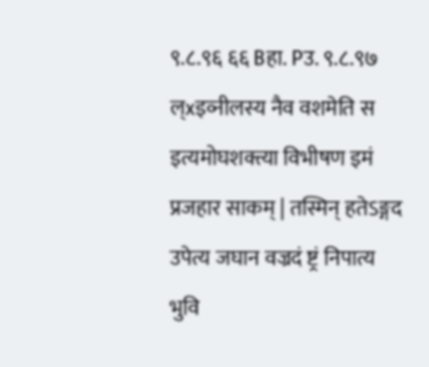९.८.९६ ६६ Bहा. Pउ. ९.८.९७ ल्xइव्नीलस्य नैव वशमेति स इत्यमोघशक्त्या विभीषण इमं प्रजहार साकम् | तस्मिन् हतेऽङ्गद उपेत्य जघान वज्रदं ष्ट्रं निपात्य भुवि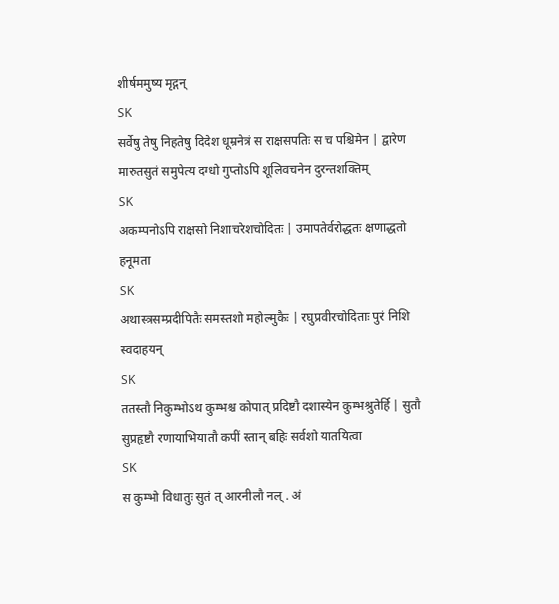शीर्षममुष्य मृद्गन्
SK
सर्वेषु तेषु निहतेषु दिदेश धूम्रनेत्रं स राक्षसपतिः स च पश्चिमेन | द्वारेण मारुतसुतं समुपेत्य दग्धो गुप्तोऽपि शूलिवचनेन दुरन्तशक्तिम्
SK
अकम्पनोऽपि राक्षसो निशाचरेशचोदितः | उमापतेर्वरोद्धतः क्षणाद्धतो हनूमता
SK
अथास्त्रसम्प्रदीपितैः समस्तशो महोल्मुकैः | रघुप्रवीरचोदिताः पुरं निशि स्वदाहयन्
SK
ततस्तौ निकुम्भोऽथ कुम्भश्च कोपात् प्रदिष्टौ दशास्येन कुम्भश्रुतेर्हि | सुतौ सुप्रहृष्टौ रणायाभियातौ कपीं स्तान् बहिः सर्वशो यातयित्वा
SK
स कुम्भो विधातुः सुतं त् आरनीलौ नल् . अं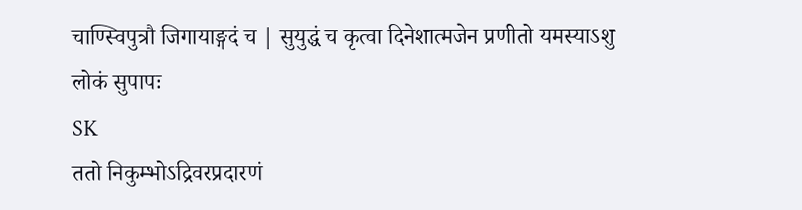चाण्स्विपुत्रौ जिगायाङ्गदं च | सुयुद्धं च कृत्वा दिनेशात्मजेन प्रणीतो यमस्याऽशु लोकं सुपापः
SK
ततो निकुम्भोऽद्रिवरप्रदारणं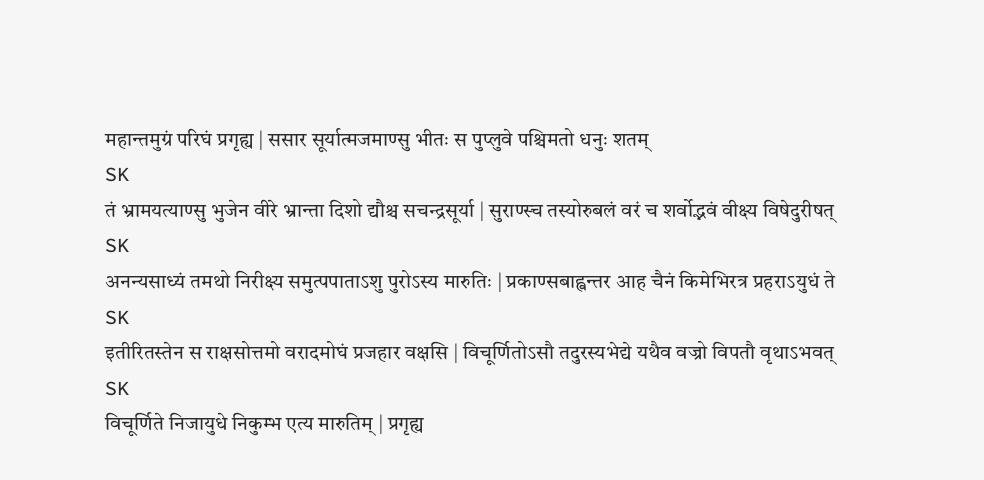महान्तमुग्रं परिघं प्रगृह्य | ससार सूर्यात्मजमाण्सु भीतः स पुप्लुवे पश्चिमतो धनुः शतम्
SK
तं भ्रामयत्याण्सु भुजेन वीरे भ्रान्ता दिशो द्यौश्च सचन्द्रसूर्या | सुराण्स्च तस्योरुबलं वरं च शर्वोद्भवं वीक्ष्य विषेदुरीषत्
SK
अनन्यसाध्यं तमथो निरीक्ष्य समुत्पपाताऽशु पुरोऽस्य मारुतिः | प्रकाण्सबाह्वन्तर आह चैनं किमेभिरत्र प्रहराऽयुधं ते
SK
इतीरितस्तेन स राक्षसोत्तमो वरादमोघं प्रजहार वक्षसि | विचूर्णितोऽसौ तदुरस्यभेद्ये यथैव वज्रो विपतौ वृथाऽभवत्
SK
विचूर्णिते निजायुधे निकुम्भ एत्य मारुतिम् | प्रगृह्य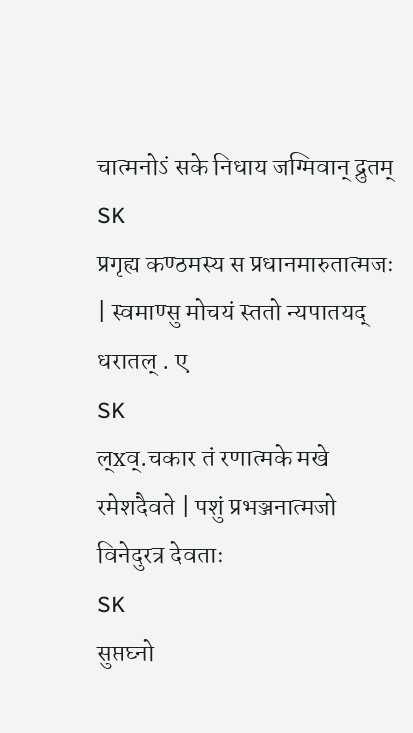चात्मनोऽं सके निधाय जग्मिवान् द्रुतम्
SK
प्रगृह्य कण्ठमस्य स प्रधानमारुतात्मजः | स्वमाण्सु मोचयं स्ततो न्यपातयद् धरातल् . ए
SK
ल्xव्.चकार तं रणात्मके मखे रमेशदैवते | पशुं प्रभञ्जनात्मजो विनेदुरत्र देवताः
SK
सुप्तघ्नो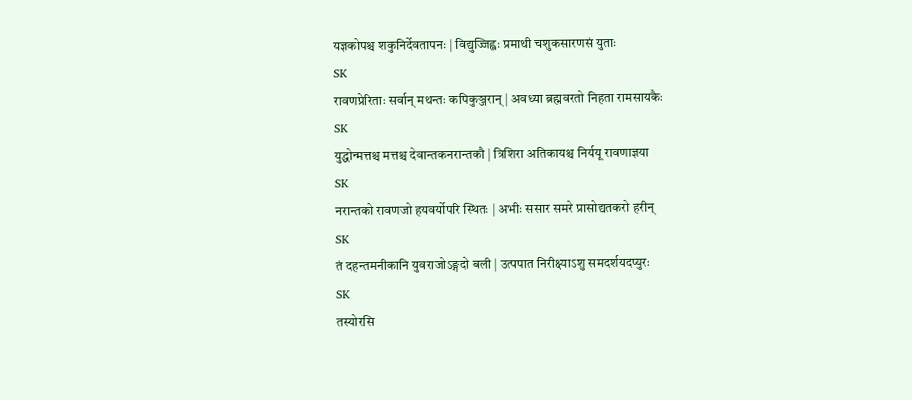यज्ञकोपश्च शकुनिर्देवतापनः | विद्युज्जिह्वः प्रमाथी चशुकसारणसं युताः
SK
रावणप्रेरिताः सर्वान् मथन्तः कपिकुञ्जरान् | अवध्या ब्रह्मवरतो निहता रामसायकैः
SK
युद्धोन्मत्तश्च मत्तश्च देवान्तकनरान्तकौ | त्रिशिरा अतिकायश्च निर्ययू रावणाज्ञया
SK
नरान्तको रावणजो हयवर्योपरि स्थितः | अभीः ससार समरे प्रासोद्यतकरो हरीन्
SK
तं दहन्तमनीकानि युवराजोऽङ्गदो बली | उत्पपात निरीक्ष्याऽशु समदर्शयदप्युरः
SK
तस्योरसि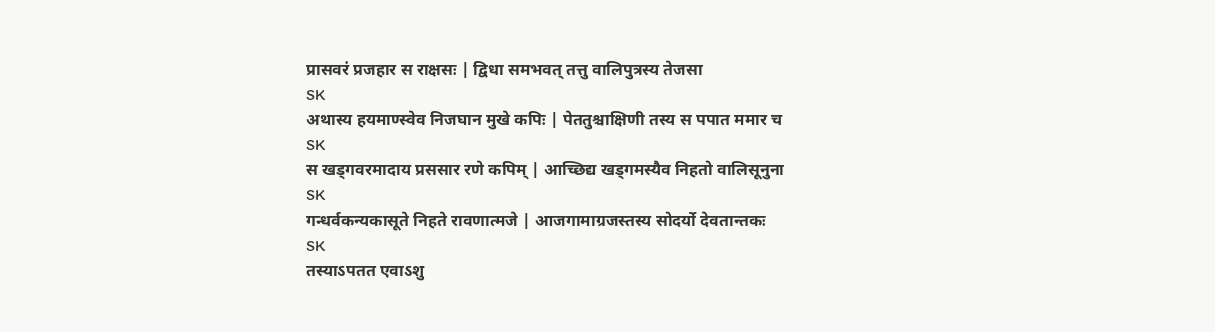प्रासवरं प्रजहार स राक्षसः | द्विधा समभवत् तत्तु वालिपुत्रस्य तेजसा
SK
अथास्य हयमाण्स्वेव निजघान मुखे कपिः | पेततुश्चाक्षिणी तस्य स पपात ममार च
SK
स खड्गवरमादाय प्रससार रणे कपिम् | आच्छिद्य खड्गमस्यैव निहतो वालिसूनुना
SK
गन्धर्वकन्यकासूते निहते रावणात्मजे | आजगामाग्रजस्तस्य सोदर्यो देवतान्तकः
SK
तस्याऽपतत एवाऽशु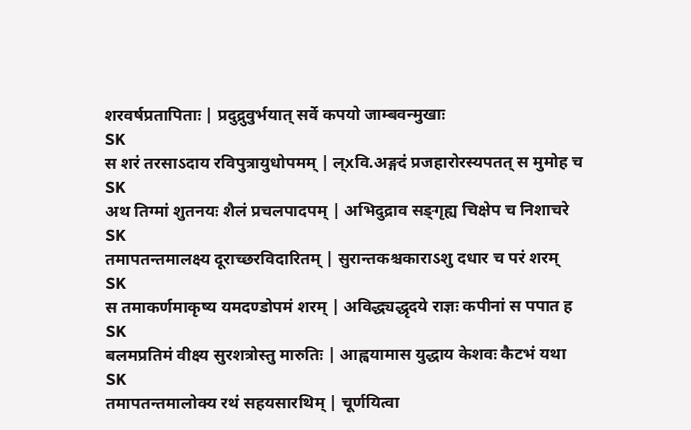शरवर्षप्रतापिताः | प्रदुद्रुवुर्भयात् सर्वे कपयो जाम्बवन्मुखाः
SK
स शरं तरसाऽदाय रविपुत्रायुधोपमम् | ल्xवि.अङ्गदं प्रजहारोरस्यपतत् स मुमोह च
SK
अथ तिग्मां शुतनयः शैलं प्रचलपादपम् | अभिदुद्राव सङ्गृह्य चिक्षेप च निशाचरे
SK
तमापतन्तमालक्ष्य दूराच्छरविदारितम् | सुरान्तकश्चकाराऽशु दधार च परं शरम्
SK
स तमाकर्णमाकृष्य यमदण्डोपमं शरम् | अविद्ध्यद्धृदये राज्ञः कपीनां स पपात ह
SK
बलमप्रतिमं वीक्ष्य सुरशत्रोस्तु मारुतिः | आह्वयामास युद्धाय केशवः कैटभं यथा
SK
तमापतन्तमालोक्य रथं सहयसारथिम् | चूर्णयित्वा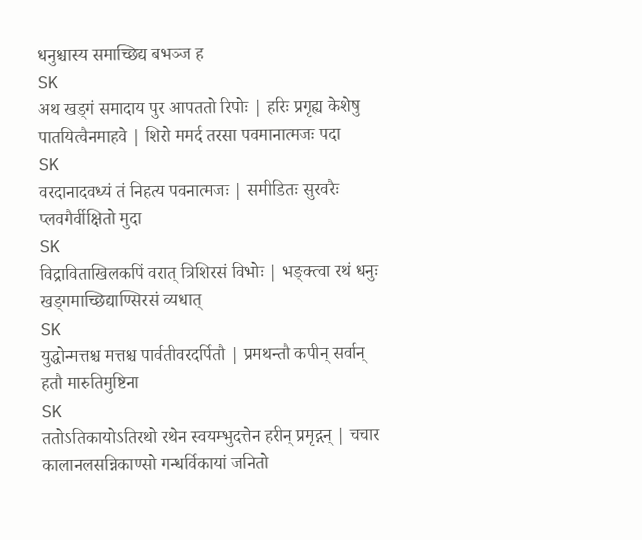धनुश्चास्य समाच्छिद्य बभञ्ज ह
SK
अथ खड्गं समादाय पुर आपततो रिपोः | हरिः प्रगृह्य केशेषु पातयित्वैनमाहवे | शिरो ममर्द तरसा पवमानात्मजः पदा
SK
वरदानादवध्यं तं निहत्य पवनात्मजः | समीडितः सुरवरैः प्लवगैर्वीक्षितो मुदा
SK
विद्राविताखिलकपिं वरात् त्रिशिरसं विभोः | भङ्क्त्वा रथं धनुः खड्गमाच्छिद्याण्सिरसं व्यधात्
SK
युद्धोन्मत्तश्च मत्तश्च पार्वतीवरदर्पितौ | प्रमथन्तौ कपीन् सर्वान् हतौ मारुतिमुष्टिना
SK
ततोऽतिकायोऽतिरथो रथेन स्वयम्भुदत्तेन हरीन् प्रमृद्गन् | चचार कालानलसन्निकाण्सो गन्धर्विकायां जनितो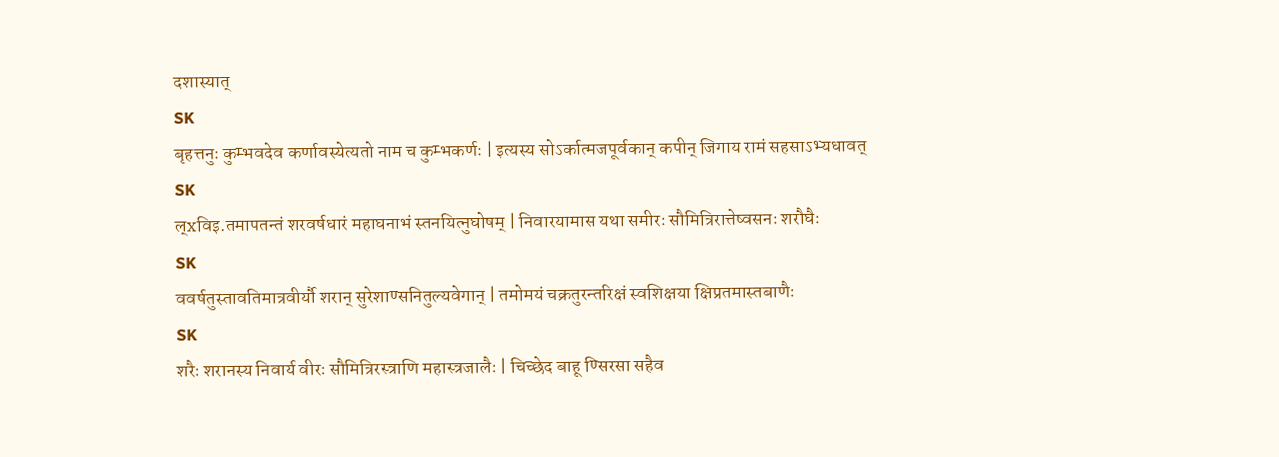दशास्यात्
SK
बृहत्तनुः कुम्भवदेव कर्णावस्येत्यतो नाम च कुम्भकर्णः | इत्यस्य सोऽर्कात्मजपूर्वकान् कपीन् जिगाय रामं सहसाऽभ्यधावत्
SK
ल्xविइ.तमापतन्तं शरवर्षधारं महाघनाभं स्तनयित्नुघोषम् | निवारयामास यथा समीरः सौमित्रिरात्तेष्वसनः शरौघैः
SK
ववर्षतुस्तावतिमात्रवीर्यौ शरान् सुरेशाण्सनितुल्यवेगान् | तमोमयं चक्रतुरन्तरिक्षं स्वशिक्षया क्षिप्रतमास्तबाणैः
SK
शरैः शरानस्य निवार्य वीरः सौमित्रिरस्त्राणि महास्त्रजालैः | चिच्छेद बाहू ण्सिरसा सहैव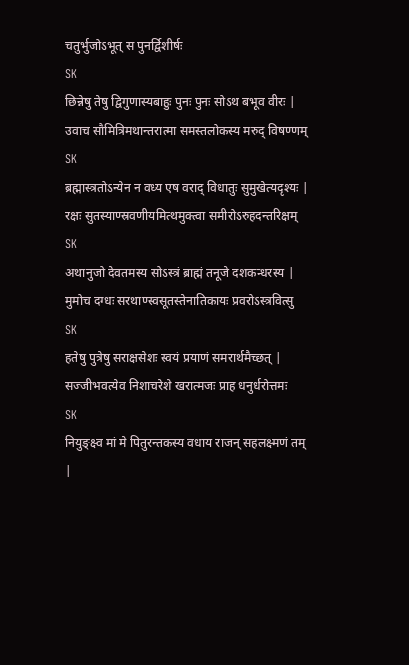चतुर्भुजोऽभूत् स पुनर्द्विशीर्षः
SK
छिन्नेषु तेषु द्विगुणास्यबाहुः पुनः पुनः सोऽथ बभूव वीरः | उवाच सौमित्रिमथान्तरात्मा समस्तलोकस्य मरुद् विषण्णम्
SK
ब्रह्मास्त्रतोऽन्येन न वध्य एष वराद् विधातुः सुमुखेत्यदृश्यः | रक्षः सुतस्याण्स्रवणीयमित्थमुक्त्वा समीरोऽरुहदन्तरिक्षम्
SK
अथानुजो देवतमस्य सोऽस्त्रं ब्राह्मं तनूजे दशकन्धरस्य | मुमोच दग्धः सरथाण्स्वसूतस्तेनातिकायः प्रवरोऽस्त्रवित्सु
SK
हतेषु पुत्रेषु सराक्षसेशः स्वयं प्रयाणं समरार्थमैच्छत् | सज्जीभवत्येव निशाचरेशे खरात्मजः प्राह धनुर्धरोत्तमः
SK
नियुङ्क्ष्व मां मे पितुरन्तकस्य वधाय राजन् सहलक्ष्मणं तम् |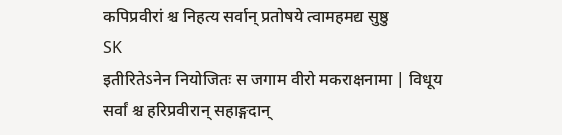कपिप्रवीरां श्च निहत्य सर्वान् प्रतोषये त्वामहमद्य सुष्ठु
SK
इतीरितेऽनेन नियोजितः स जगाम वीरो मकराक्षनामा | विधूय सर्वां श्च हरिप्रवीरान् सहाङ्गदान्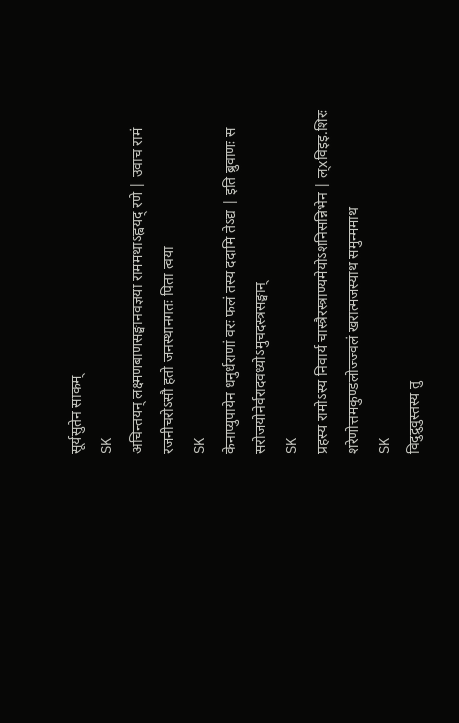सूर्यसुतेन साकम्
SK
अचिन्तयन् लक्ष्मणबाणसङ्घानवज्ञया राममथाऽह्वयद् रणे | उवाच रामं रजनीचरोऽसौ हतो जनस्थानगतः पिता त्वया
SK
केनाप्युपायेन धनुर्धराणां वरः फलं तस्य ददामि तेऽद्य | इति ब्रुवाणः स सरोजयोनेर्वरादवध्योऽमुचदस्त्रसङ्घान्
SK
प्रहस्य रामोऽस्य निवार्य चास्त्रैरस्त्राण्यमेयोऽशनिसन्निभेन | ल्xविइइ.शिरः शरेणोत्तमकुण्डलोज्ज्वलं खरात्मजस्याथ समुन्ममाथ
SK
विदुद्रुवुस्तस्य तु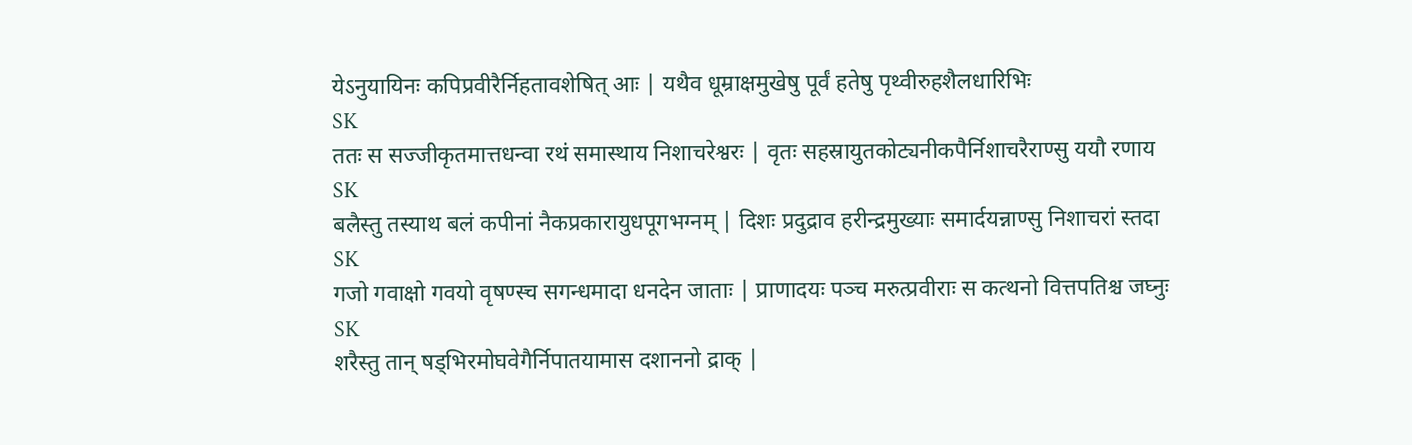येऽनुयायिनः कपिप्रवीरैर्निहतावशेषित् आः | यथैव धूम्राक्षमुखेषु पूर्वं हतेषु पृथ्वीरुहशैलधारिभिः
SK
ततः स सज्जीकृतमात्तधन्वा रथं समास्थाय निशाचरेश्वरः | वृतः सहस्रायुतकोट्यनीकपैर्निशाचरैराण्सु ययौ रणाय
SK
बलैस्तु तस्याथ बलं कपीनां नैकप्रकारायुधपूगभग्नम् | दिशः प्रदुद्राव हरीन्द्रमुख्याः समार्दयन्नाण्सु निशाचरां स्तदा
SK
गजो गवाक्षो गवयो वृषण्स्च सगन्धमादा धनदेन जाताः | प्राणादयः पञ्च मरुत्प्रवीराः स कत्थनो वित्तपतिश्च जघ्नुः
SK
शरैस्तु तान् षड्भिरमोघवेगैर्निपातयामास दशाननो द्राक् |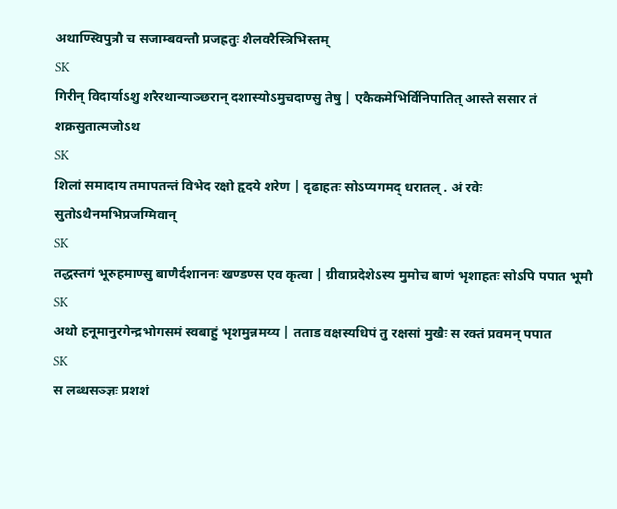अथाण्स्विपुत्रौ च सजाम्बवन्तौ प्रजह्रतुः शैलवरैस्त्रिभिस्तम्
SK
गिरीन् विदार्याऽशु शरैरथान्याञ्छरान् दशास्योऽमुचदाण्सु तेषु | एकैकमेभिर्विनिपातित् आस्ते ससार तं शक्रसुतात्मजोऽथ
SK
शिलां समादाय तमापतन्तं विभेद रक्षो हृदये शरेण | दृढाहतः सोऽप्यगमद् धरातल् . अं रवेः सुतोऽथैनमभिप्रजग्मिवान्
SK
तद्धस्तगं भूरुहमाण्सु बाणैर्दशाननः खण्डण्स एव कृत्वा | ग्रीवाप्रदेशेऽस्य मुमोच बाणं भृशाहतः सोऽपि पपात भूमौ
SK
अथो हनूमानुरगेन्द्रभोगसमं स्वबाहुं भृशमुन्नमय्य | तताड वक्षस्यधिपं तु रक्षसां मुखैः स रक्तं प्रवमन् पपात
SK
स लब्धसञ्ज्ञः प्रशशं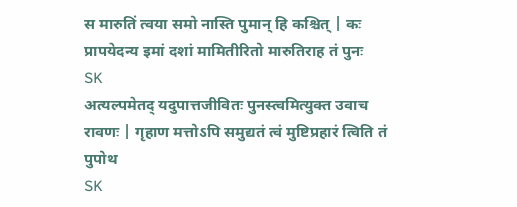स मारुतिं त्वया समो नास्ति पुमान् हि कश्चित् | कः प्रापयेदन्य इमां दशां मामितीरितो मारुतिराह तं पुनः
SK
अत्यल्पमेतद् यदुपात्तजीवितः पुनस्त्वमित्युक्त उवाच रावणः | गृहाण मत्तोऽपि समुद्यतं त्वं मुष्टिप्रहारं त्विति तं पुपोथ
SK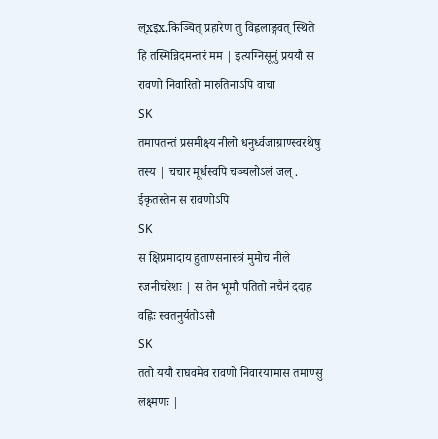ल्xइx.किञ्चित् प्रहारेण तु विह्वलाङ्गवत् स्थिते हि तस्मिन्निदमन्तरं मम | इत्यग्निसूनुं प्रययौ स रावणो निवारितो मारुतिनाऽपि वाचा
SK
तमापतन्तं प्रसमीक्ष्य नीलो धनुर्ध्वजाग्राण्स्वरथेषु तस्य | चचार मूर्धस्वपि चञ्चलोऽलं जल् . ईकृतस्तेन स रावणोऽपि
SK
स क्षिप्रमादाय हुताण्सनास्त्रं मुमोच नीले रजनीचरेशः | स तेन भूमौ पतितो नचैनं ददाह वह्निः स्वतनुर्यतोऽसौ
SK
ततो ययौ राघवमेव रावणो निवारयामास तमाण्सु लक्ष्मणः |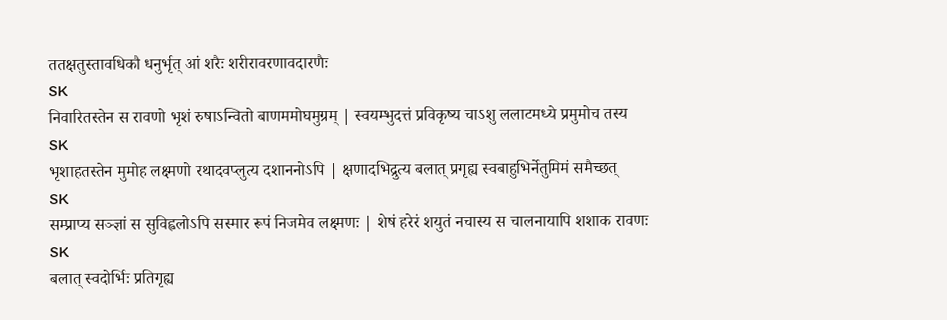ततक्षतुस्तावधिकौ धनुर्भृत् आं शरैः शरीरावरणावदारणैः
SK
निवारितस्तेन स रावणो भृशं रुषाऽन्वितो बाणममोघमुग्रम् | स्वयम्भुदत्तं प्रविकृष्य चाऽशु ललाटमध्ये प्रमुमोच तस्य
SK
भृशाहतस्तेन मुमोह लक्ष्मणो रथादवप्लुत्य दशाननोऽपि | क्षणादभिद्रुत्य बलात् प्रगृह्य स्वबाहुभिर्नेतुमिमं समैच्छत्
SK
सम्प्राप्य सञ्ज्ञां स सुविह्वलोऽपि सस्मार रूपं निजमेव लक्ष्मणः | शेषं हरेरं शयुतं नचास्य स चालनायापि शशाक रावणः
SK
बलात् स्वदोर्भिः प्रतिगृह्य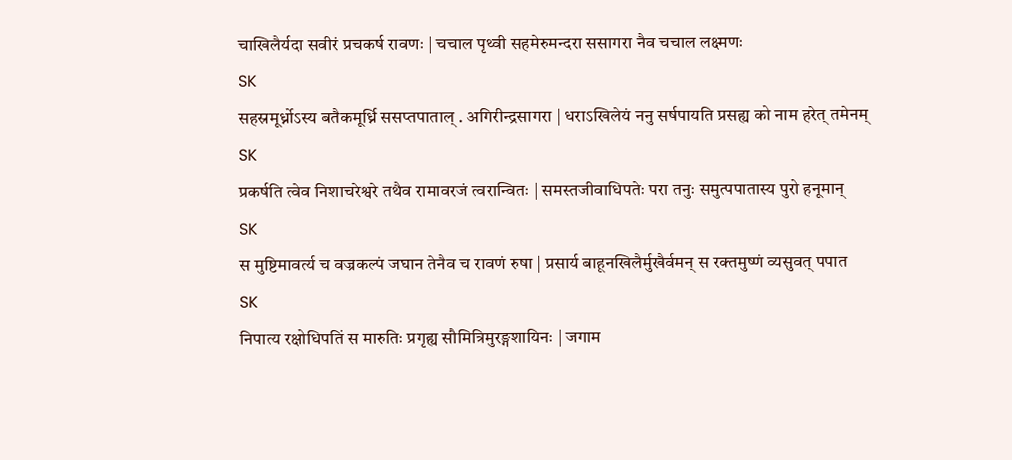चाखिलैर्यदा सवीरं प्रचकर्ष रावणः | चचाल पृथ्वी सहमेरुमन्दरा ससागरा नैव चचाल लक्ष्मणः
SK
सहस्रमूर्ध्नोऽस्य बतैकमूर्ध्नि ससप्तपाताल् . अगिरीन्द्रसागरा | धराऽखिलेयं ननु सर्षपायति प्रसह्य को नाम हरेत् तमेनम्
SK
प्रकर्षति त्वेव निशाचरेश्वरे तथैव रामावरजं त्वरान्वितः | समस्तजीवाधिपतेः परा तनुः समुत्पपातास्य पुरो हनूमान्
SK
स मुष्टिमावर्त्य च वज्रकल्पं जघान तेनैव च रावणं रुषा | प्रसार्य बाहूनखिलैर्मुखैर्वमन् स रक्तमुष्णं व्यसुवत् पपात
SK
निपात्य रक्षोधिपतिं स मारुतिः प्रगृह्य सौमित्रिमुरङ्गशायिनः | जगाम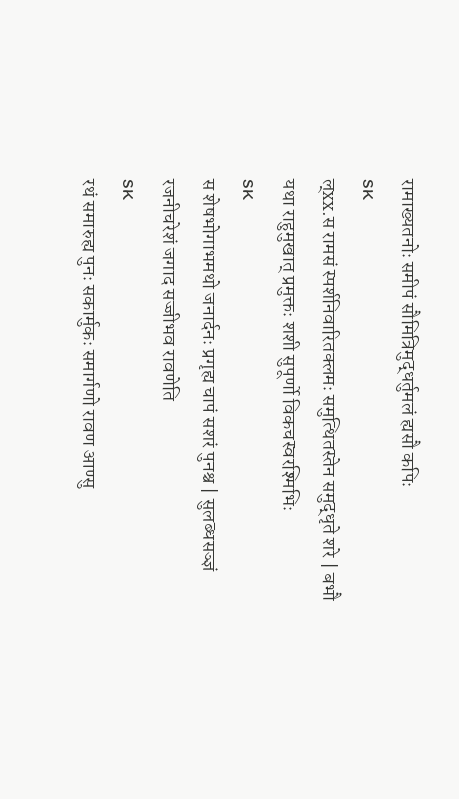रामाख्यतनोः समीपं सौमित्रिमुद्धर्तुमलं ह्यसौ कपिः
SK
ल्xx.स रामसं स्पर्शनिवारितक्लमः समुत्थितस्तेन समुद्धृते शरे | बभौ यथा राहुमुखात् प्रमुक्तः शशी सुपूर्णो विकचस्वरश्मिभिः
SK
स शेषभोगाभमथो जनार्दनः प्रगृह्य चापं सशरं पुनश्च | सुलब्धसञ्ज्ञं रजनीचरेशं जगाद सज्जीभव रावणेति
SK
रथं समारुह्य पुनः सकार्मुकः समार्गणो रावण आण्सु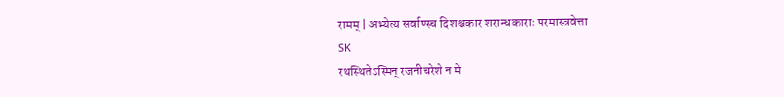रामम् | अभ्येत्य सर्वाण्स्च दिशश्चकार शरान्धकाराः परमास्त्रवेत्ता
SK
रथस्थितेऽस्मिन् रजनीचरेशे न मे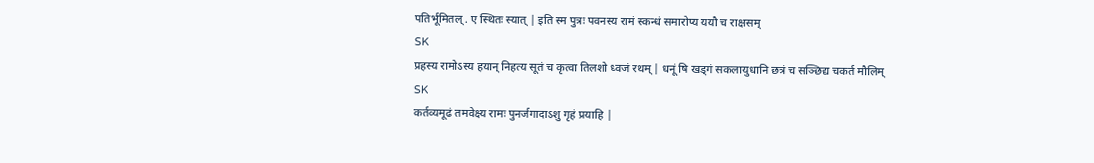पतिर्भूमितल् . ए स्थितः स्यात् | इति स्म पुत्रः पवनस्य रामं स्कन्धं समारोप्य ययौ च राक्षसम्
SK
प्रहस्य रामोऽस्य हयान् निहत्य सूतं च कृत्वा तिलशो ध्वजं रथम् | धनूं षि खड्गं सकलायुधानि छत्रं च सञ्छिद्य चकर्त मौलिम्
SK
कर्तव्यमूढं तमवेक्ष्य रामः पुनर्जगादाऽशु गृहं प्रयाहि |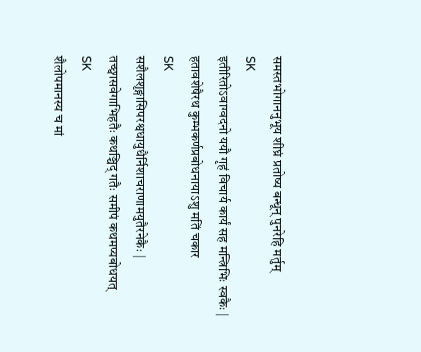समस्तभोगाननुभूय शीघ्रं प्रतोष्य बन्धून् पुनरेहि मर्तुम्
SK
इतीरितोऽवाग्वदनो ययौ गृहं विचार्य कार्यं सह मन्त्रिभिः स्वकैः | हतावशेषैरथ कुम्भकर्णप्रबोधनायाऽशु मतिं चकार
SK
सशैलशृङ्गासिपरश्वधायुधैर्निशाचराणामयुतैरनेकैः | तच्छ्वासवेगाभिहतैः कथञ्चिद् गतैः समीपं कथमप्यबोधयत्
SK
शैलोपमानस्य च मां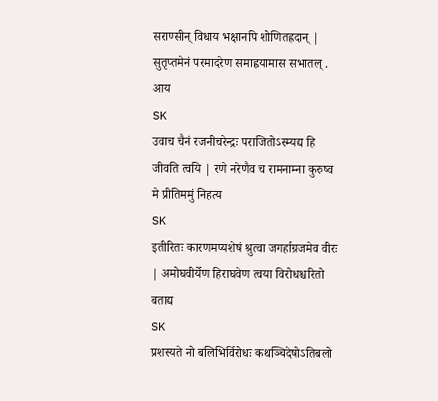सराण्सीन् विधाय भक्षानपि शोणितह्रदान् | सुतृप्तमेनं परमादरेण समाह्वयामास सभातल् . आय
SK
उवाच चैनं रजनीचरेन्द्रः पराजितोऽस्म्यद्य हि जीवति त्वयि | रणे नरेणैव च रामनाम्ना कुरुष्व मे प्रीतिममुं निहत्य
SK
इतीरितः कारणमप्यशेषं श्रुत्वा जगर्हाग्रजमेव वीरः | अमोघवीर्येण हिराघवेण त्वया विरोधश्चरितो बताद्य
SK
प्रशस्यते नो बलिभिर्विरोधः कथञ्चिदेषोऽतिबलो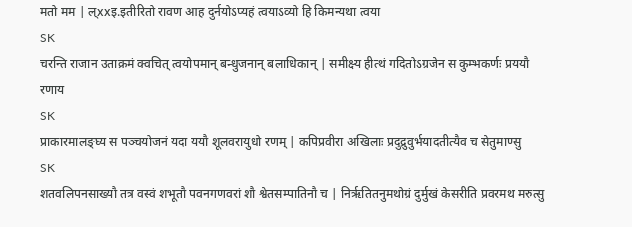मतो मम | ल्xxइ.इतीरितो रावण आह दुर्नयोऽप्यहं त्वयाऽव्यो हि किमन्यथा त्वया
SK
चरन्ति राजान उताक्रमं क्वचित् त्वयोपमान् बन्धुजनान् बलाधिकान् | समीक्ष्य हीत्थं गदितोऽग्रजेन स कुम्भकर्णः प्रययौ रणाय
SK
प्राकारमालङ्घ्य स पञ्चयोजनं यदा ययौ शूलवरायुधो रणम् | कपिप्रवीरा अखिलाः प्रदुद्रुवुर्भयादतीत्यैव च सेतुमाण्सु
SK
शतवलिपनसाख्यौ तत्र वस्वं शभूतौ पवनगणवरां शौ श्वेतसम्पातिनौ च | निरृतितनुमथोग्रं दुर्मुखं केसरीति प्रवरमथ मरुत्सु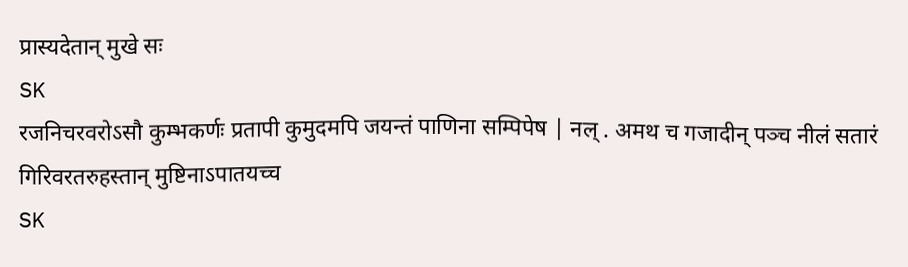प्रास्यदेतान् मुखे सः
SK
रजनिचरवरोऽसौ कुम्भकर्णः प्रतापी कुमुदमपि जयन्तं पाणिना सम्पिपेष | नल् . अमथ च गजादीन् पञ्च नीलं सतारं गिरिवरतरुहस्तान् मुष्टिनाऽपातयच्च
SK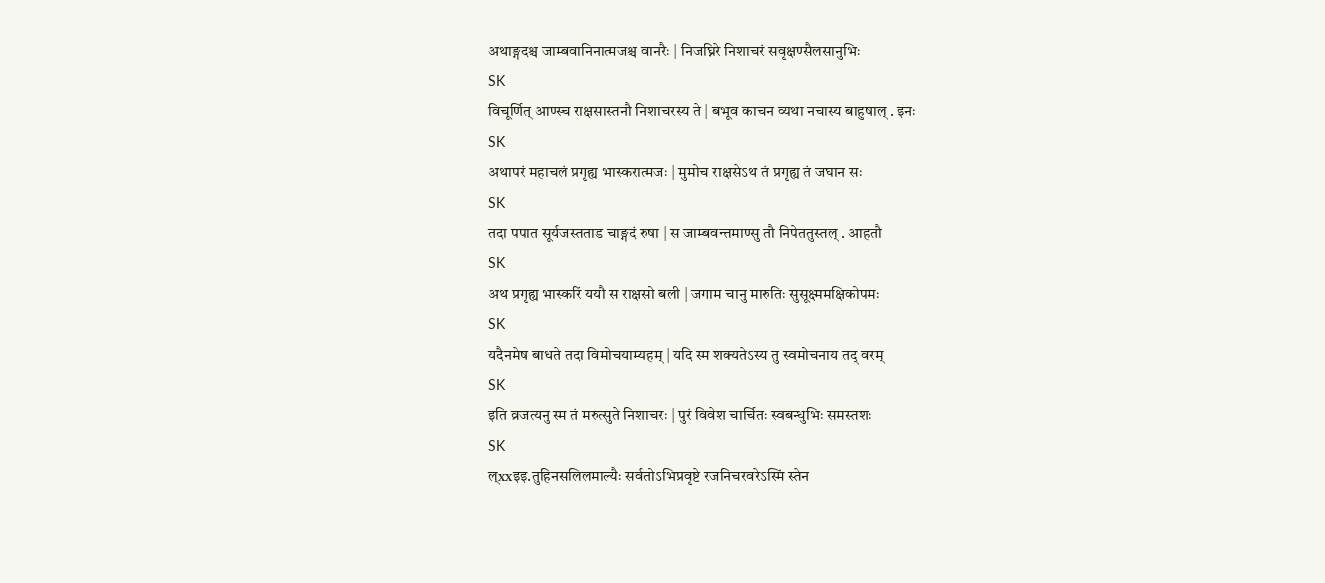अथाङ्गदश्च जाम्बवानिनात्मजश्च वानरैः | निजघ्निरे निशाचरं सवृक्षण्सैलसानुभिः
SK
विचूर्णित् आण्स्च राक्षसास्तनौ निशाचरस्य ते | बभूव काचन व्यथा नचास्य बाहुषाल् . इनः
SK
अथापरं महाचलं प्रगृह्य भास्करात्मजः | मुमोच राक्षसेऽथ तं प्रगृह्य तं जघान सः
SK
तदा पपात सूर्यजस्तताड चाङ्गदं रुषा | स जाम्बवन्तमाण्सु तौ निपेततुस्तल् . आहतौ
SK
अथ प्रगृह्य भास्करिं ययौ स राक्षसो बली | जगाम चानु मारुतिः सुसूक्ष्ममक्षिकोपमः
SK
यदैनमेष बाधते तदा विमोचयाम्यहम् | यदि स्म शक्यतेऽस्य तु स्वमोचनाय तद् वरम्
SK
इति व्रजत्यनु स्म तं मरुत्सुते निशाचरः | पुरं विवेश चार्चितः स्वबन्धुभिः समस्तशः
SK
ल्xxइइ.तुहिनसलिलमाल्यैः सर्वतोऽभिप्रवृष्टे रजनिचरवरेऽस्मिं स्तेन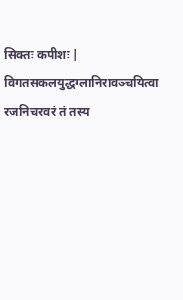सिक्तः कपीशः | विगतसकलयुद्धग्लानिरावञ्चयित्वा रजनिचरवरं तं तस्य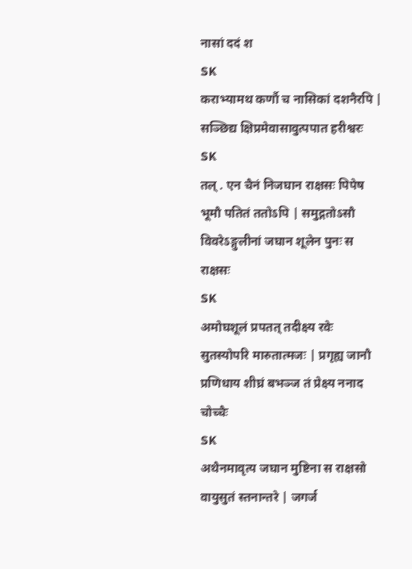नासां ददं श
SK
कराभ्यामथ कर्णौ च नासिकां दशनैरपि | सञ्छिद्य क्षिप्रमेवासावुत्पपात हरीश्वरः
SK
तल् . एन चैनं निजघान राक्षसः पिपेष भूमौ पतितं ततोऽपि | समुद्गतोऽसौ विवरेऽङ्गुलीनां जघान शूलेन पुनः स राक्षसः
SK
अमोघशूलं प्रपतत् तदीक्ष्य रवेः सुतस्योपरि मारुतात्मजः | प्रगृह्य जानौ प्रणिधाय शीघ्रं बभञ्ज तं प्रेक्ष्य ननाद चोच्चैः
SK
अथैनमावृत्य जघान मुष्टिना स राक्षसो वायुसुतं स्तनान्तरे | जगर्ज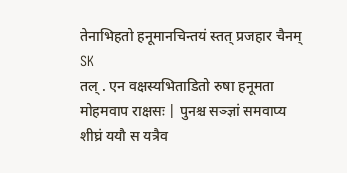तेनाभिहतो हनूमानचिन्तयं स्तत् प्रजहार चैनम्
SK
तल् . एन वक्षस्यभिताडितो रुषा हनूमता मोहमवाप राक्षसः | पुनश्च सञ्ज्ञां समवाप्य शीघ्रं ययौ स यत्रैव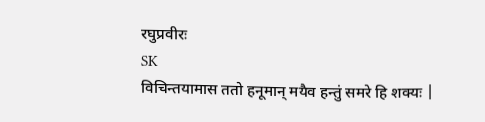रघुप्रवीरः
SK
विचिन्तयामास ततो हनूमान् मयैव हन्तुं समरे हि शक्यः |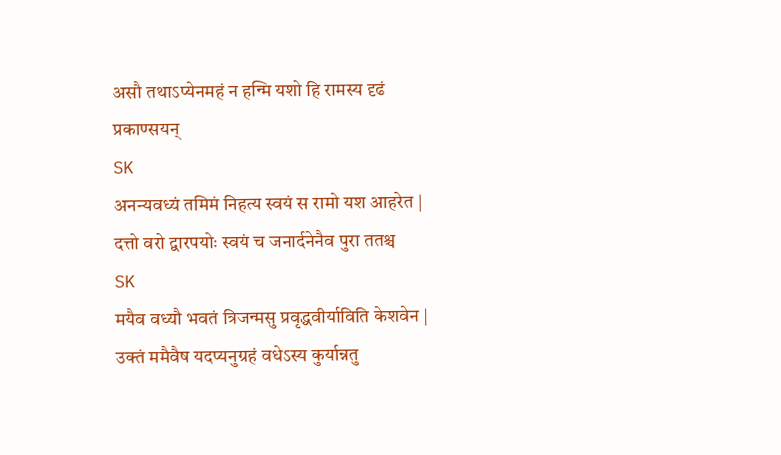असौ तथाऽप्येनमहं न हन्मि यशो हि रामस्य दृढं प्रकाण्सयन्
SK
अनन्यवध्यं तमिमं निहत्य स्वयं स रामो यश आहरेत | दत्तो वरो द्वारपयोः स्वयं च जनार्दनेनैव पुरा ततश्च
SK
मयैव वध्यौ भवतं त्रिजन्मसु प्रवृद्धवीर्याविति केशवेन | उक्तं ममैवैष यदप्यनुग्रहं वधेऽस्य कुर्यान्नतु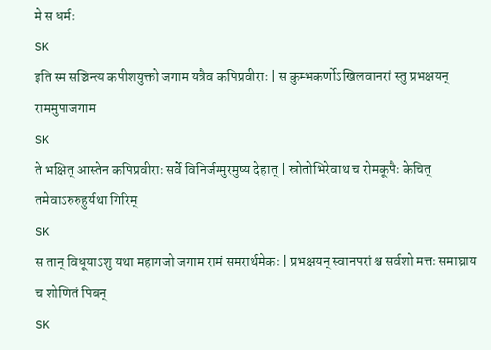मे स धर्मः
SK
इति स्म सञ्चिन्त्य कपीशयुक्तो जगाम यत्रैव कपिप्रवीराः | स कुम्भकर्णोऽखिलवानरां स्तु प्रभक्षयन् राममुपाजगाम
SK
ते भक्षित् आस्तेन कपिप्रवीराः सर्वे विनिर्जग्मुरमुष्य देहात् | स्रोतोभिरेवाथ च रोमकूपैः केचित् तमेवाऽरुरुहुर्यथा गिरिम्
SK
स तान् विधूयाऽशु यथा महागजो जगाम रामं समरार्थमेकः | प्रभक्षयन् स्वानपरां श्च सर्वशो मत्तः समाघ्राय च शोणितं पिबन्
SK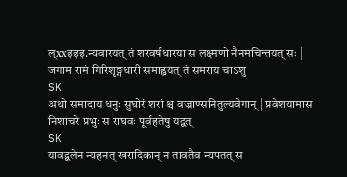ल्xxइइइ.न्यवारयत् तं शरवर्षधारया स लक्ष्मणो नैनमचिन्तयत् सः | जगाम रामं गिरिशृङ्गधारी समाह्वयत् तं समराय चाऽशु
SK
अथो समादाय धनुः सुघोरं शरां श्च वज्राण्सनितुल्यवेगान् | प्रवेशयामास निशाचरे प्रभुः स राघवः पूर्वहतेषु यद्वत्
SK
यावद्बलेन न्यहनत् खरादिकान् न तावतैव न्यपतत् स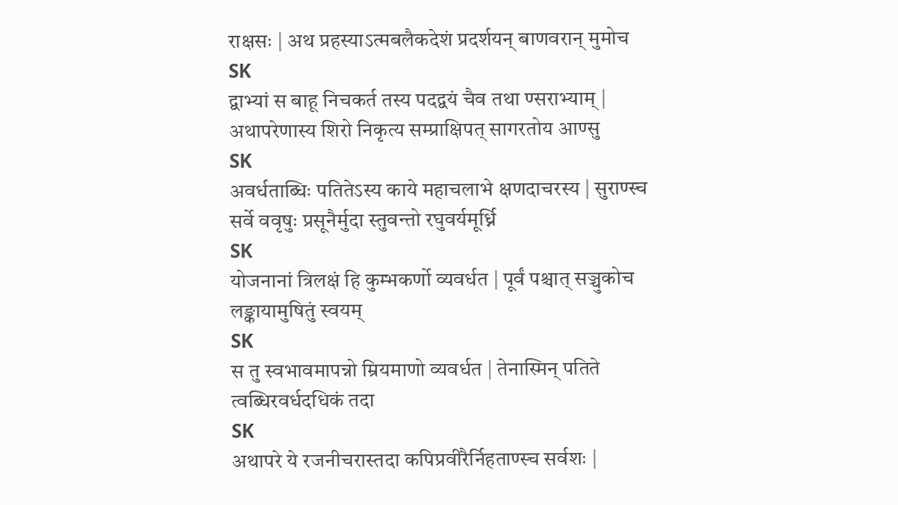राक्षसः | अथ प्रहस्याऽत्मबलैकदेशं प्रदर्शयन् बाणवरान् मुमोच
SK
द्वाभ्यां स बाहू निचकर्त तस्य पदद्वयं चैव तथा ण्सराभ्याम् | अथापरेणास्य शिरो निकृत्य सम्प्राक्षिपत् सागरतोय आण्सु
SK
अवर्धताब्धिः पतितेऽस्य काये महाचलाभे क्षणदाचरस्य | सुराण्स्च सर्वे ववृषुः प्रसूनैर्मुदा स्तुवन्तो रघुवर्यमूर्ध्नि
SK
योजनानां त्रिलक्षं हि कुम्भकर्णो व्यवर्धत | पूर्वं पश्चात् सञ्चुकोच लङ्कायामुषितुं स्वयम्
SK
स तु स्वभावमापन्नो म्रियमाणो व्यवर्धत | तेनास्मिन् पतिते त्वब्धिरवर्धदधिकं तदा
SK
अथापरे ये रजनीचरास्तदा कपिप्रवीरैर्निहताण्स्च सर्वशः |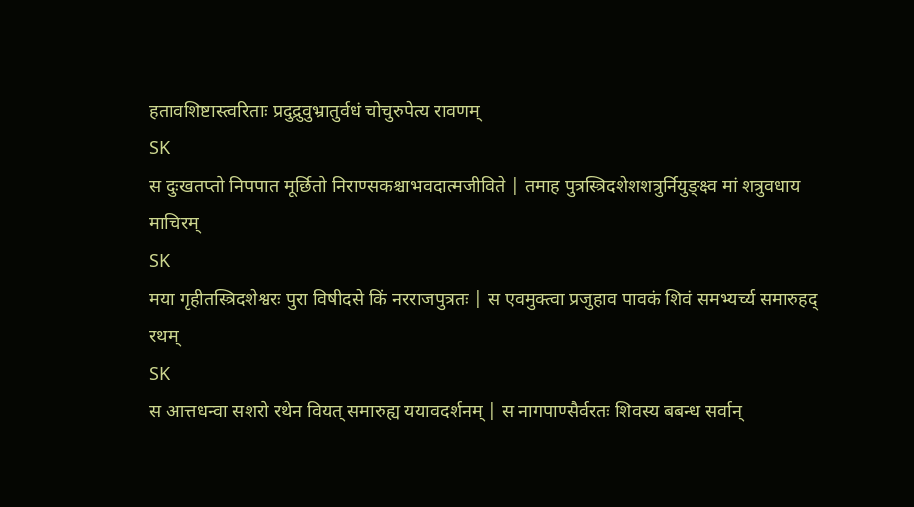हतावशिष्टास्त्वरिताः प्रदुद्रुवुभ्रातुर्वधं चोचुरुपेत्य रावणम्
SK
स दुःखतप्तो निपपात मूर्छितो निराण्सकश्चाभवदात्मजीविते | तमाह पुत्रस्त्रिदशेशशत्रुर्नियुङ्क्ष्व मां शत्रुवधाय माचिरम्
SK
मया गृहीतस्त्रिदशेश्वरः पुरा विषीदसे किं नरराजपुत्रतः | स एवमुक्त्वा प्रजुहाव पावकं शिवं समभ्यर्च्य समारुहद् रथम्
SK
स आत्तधन्वा सशरो रथेन वियत् समारुह्य ययावदर्शनम् | स नागपाण्सैर्वरतः शिवस्य बबन्ध सर्वान्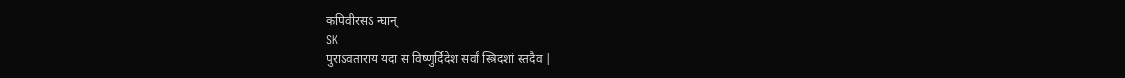कपिवीरसऽ न्घान्
SK
पुराऽवताराय यदा स विष्णुर्दिदेश सर्वां स्त्रिदशां स्तदैव |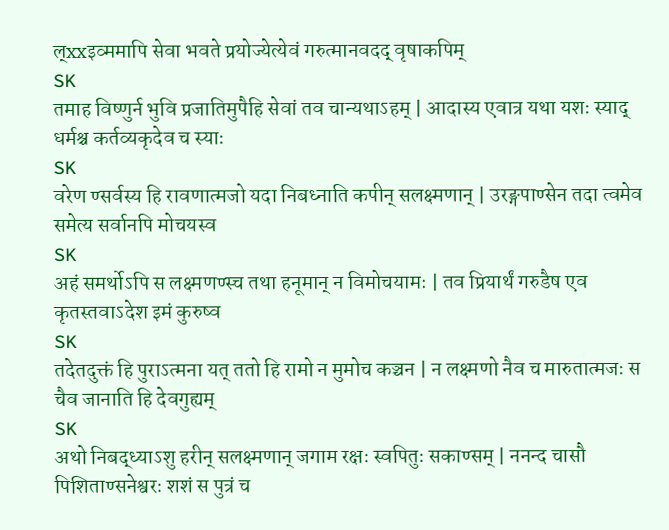ल्xxइव्ममापि सेवा भवते प्रयोज्येत्येवं गरुत्मानवदद् वृषाकपिम्
SK
तमाह विष्णुर्न भुवि प्रजातिमुपैहि सेवां तव चान्यथाऽहम् | आदास्य एवात्र यथा यशः स्याद् धर्मश्च कर्तव्यकृदेव च स्याः
SK
वरेण ण्सर्वस्य हि रावणात्मजो यदा निबध्नाति कपीन् सलक्ष्मणान् | उरङ्गपाण्सेन तदा त्वमेव समेत्य सर्वानपि मोचयस्व
SK
अहं समर्थोऽपि स लक्ष्मणण्स्च तथा हनूमान् न विमोचयामः | तव प्रियार्थं गरुडैष एव कृतस्तवाऽदेश इमं कुरुष्व
SK
तदेतदुक्तं हि पुराऽत्मना यत् ततो हि रामो न मुमोच कञ्चन | न लक्ष्मणो नैव च मारुतात्मजः स चैव जानाति हि देवगुह्यम्
SK
अथो निबद्ध्याऽशु हरीन् सलक्ष्मणान् जगाम रक्षः स्वपितुः सकाण्सम् | ननन्द चासौ पिशिताण्सनेश्वरः शशं स पुत्रं च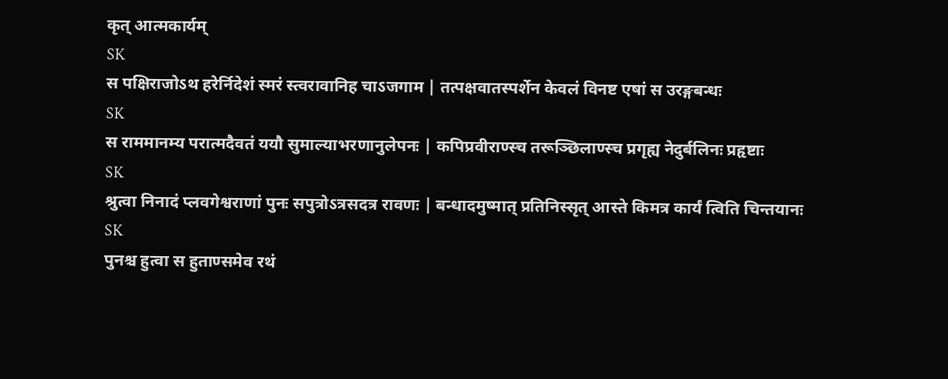कृत् आत्मकार्यम्
SK
स पक्षिराजोऽथ हरेर्निदेशं स्मरं स्त्वरावानिह चाऽजगाम | तत्पक्षवातस्पर्शेन केवलं विनष्ट एषां स उरङ्गबन्धः
SK
स राममानम्य परात्मदैवतं ययौ सुमाल्याभरणानुलेपनः | कपिप्रवीराण्स्च तरूञ्छिलाण्स्च प्रगृह्य नेदुर्बलिनः प्रहृष्टाः
SK
श्रुत्वा निनादं प्लवगेश्वराणां पुनः सपुत्रोऽत्रसदत्र रावणः | बन्धादमुष्मात् प्रतिनिस्सृत् आस्ते किमत्र कार्यं त्विति चिन्तयानः
SK
पुनश्च हुत्वा स हुताण्समेव रथं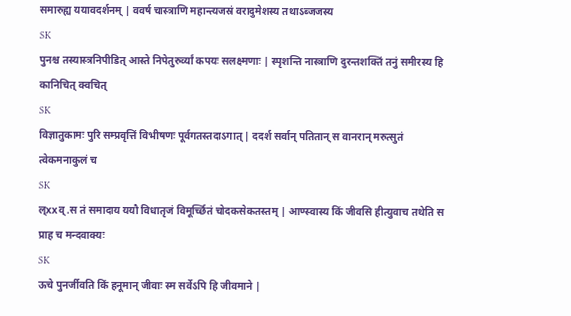समारुह्य ययावदर्शनम् | ववर्ष चास्त्राणि महान्त्यजस्रं वरादुमेशस्य तथाऽब्जजस्य
SK
पुनश्च तस्यास्त्रनिपीडित् आस्ते निपेतुरुर्व्यां कपयः सलक्ष्मणाः | स्पृशन्ति नास्त्राणि दुरन्तशक्तिं तनुं समीरस्य हि कानिचित् क्वचित्
SK
विज्ञातुकामः पुरि सम्प्रवृत्तिं विभीषणः पूर्वगतस्तदाऽगात् | ददर्श सर्वान् पतितान् स वानरान् मरुत्सुतं त्वेकमनाकुलं च
SK
ल्xxव्.स तं समादाय ययौ विधातृजं विमूर्च्छितं चोदकसेकतस्तम् | आण्स्वास्य किं जीवसि हीत्युवाच तथेति स प्राह च मन्दवाक्यः
SK
ऊचे पुनर्जीवति किं हनूमान् जीवाः स्म सर्वेऽपि हि जीवमाने |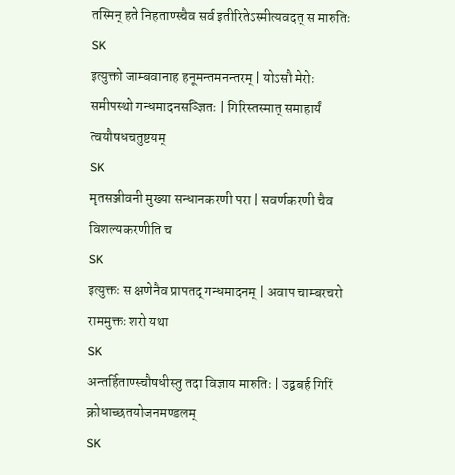तस्मिन् हते निहताण्स्चैव सर्व इतीरितेऽस्मीत्यवदत् स मारुतिः
SK
इत्युक्तो जाम्बवानाह हनूमन्तमनन्तरम् | योऽसौ मेरोः समीपस्थो गन्धमादनसञ्ज्ञितः | गिरिस्तस्मात् समाहार्यं त्वयौषधचतुष्टयम्
SK
मृतसञ्जीवनी मुख्या सन्धानकरणी परा | सवर्णकरणी चैव विशल्यकरणीति च
SK
इत्युक्तः स क्षणेनैव प्रापतद् गन्धमादनम् | अवाप चाम्बरचरो राममुक्तः शरो यथा
SK
अन्तर्हिताण्स्चौषधीस्तु तदा विज्ञाय मारुतिः | उद्बबर्ह गिरिं क्रोधाच्छतयोजनमण्डलम्
SK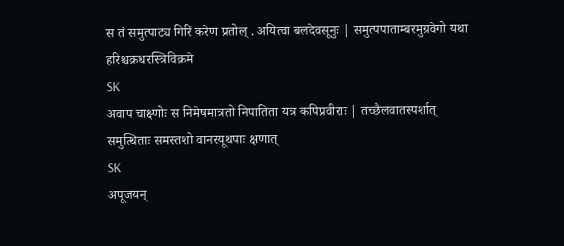स तं समुत्पाट्य गिरिं करेण प्रतोल् . अयित्वा बलदेवसूनुः | समुत्पपाताम्बरमुग्रवेगो यथा हरिश्चक्रधरस्त्रिविक्रमे
SK
अवाप चाक्ष्णोः स निमेषमात्रतो निपातिता यत्र कपिप्रवीराः | तच्छैलवातस्पर्शात् समुत्थिताः समस्तशो वानरयूथपाः क्षणात्
SK
अपूजयन्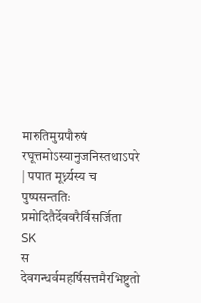मारुतिमुग्रपौरुषं रघूत्तमोऽस्यानुजनिस्तथाऽपरे | पपात मूर्ध्न्यस्य च पुष्पसन्ततिः प्रमोदितैर्देववरैर्विसर्जिता
SK
स देवगन्धर्वमहर्षिसत्तमैरभिष्टुतो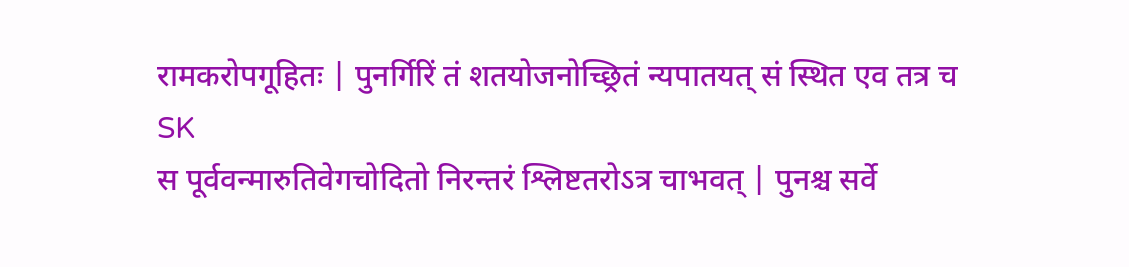रामकरोपगूहितः | पुनर्गिरिं तं शतयोजनोच्छ्रितं न्यपातयत् सं स्थित एव तत्र च
SK
स पूर्ववन्मारुतिवेगचोदितो निरन्तरं श्लिष्टतरोऽत्र चाभवत् | पुनश्च सर्वे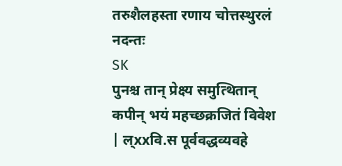तरुशैलहस्ता रणाय चोत्तस्थुरलं नदन्तः
SK
पुनश्च तान् प्रेक्ष्य समुत्थितान् कपीन् भयं महच्छक्रजितं विवेश | ल्xxवि.स पूर्ववद्धव्यवहे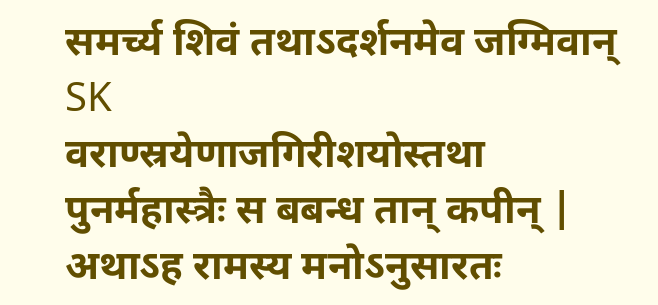समर्च्य शिवं तथाऽदर्शनमेव जग्मिवान्
SK
वराण्स्रयेणाजगिरीशयोस्तथा पुनर्महास्त्रैः स बबन्ध तान् कपीन् | अथाऽह रामस्य मनोऽनुसारतः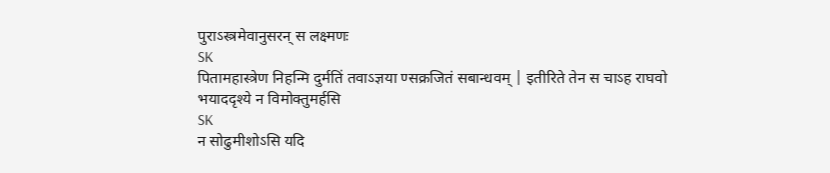पुराऽस्त्रमेवानुसरन् स लक्ष्मणः
SK
पितामहास्त्रेण निहन्मि दुर्मतिं तवाऽज्ञया ण्सक्रजितं सबान्धवम् | इतीरिते तेन स चाऽह राघवो भयाददृश्ये न विमोक्तुमर्हसि
SK
न सोढुमीशोऽसि यदि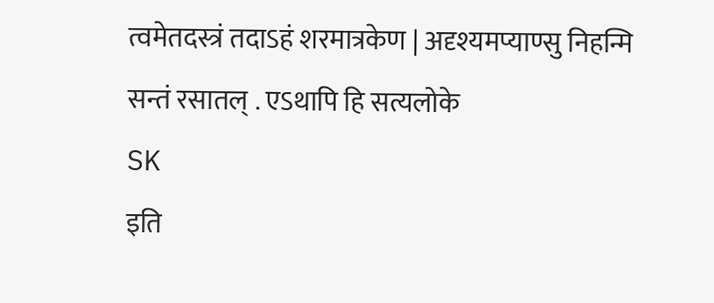त्वमेतदस्त्रं तदाऽहं शरमात्रकेण | अदृश्यमप्याण्सु निहन्मि सन्तं रसातल् . एऽथापि हि सत्यलोके
SK
इति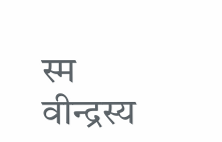स्म वीन्द्रस्य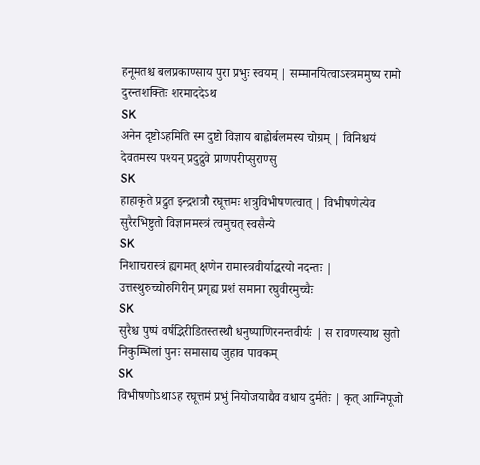हनूमतश्च बलप्रकाण्साय पुरा प्रभुः स्वयम् | सम्मानयित्वाऽस्त्रममुष्य रामो दुरन्तशक्तिः शरमाददेऽथ
SK
अनेन दृष्टोऽहमिति स्म दुष्टो विज्ञाय बाह्वोर्बलमस्य चोग्रम् | विनिश्चयं देवतमस्य पश्यन् प्रदुद्रुवे प्राणपरीप्सुराण्सु
SK
हाहाकृते प्रद्रुत इन्द्रशत्रौ रघूत्तमः शत्रुविभीषणत्वात् | विभीषणेत्येव सुरैरभिष्टुतो विज्ञानमस्त्रं त्वमुचत् स्वसैन्ये
SK
निशाचरास्त्रं ह्यगमत् क्षणेन रामास्त्रवीर्याद्धरयो नदन्तः | उत्तस्थुरुच्चोरुगिरीन् प्रगृह्य प्रशं समाना रघुवीरमुच्चैः
SK
सुरैश्च पुष्पं वर्षद्भिरीडितस्तस्थौ धनुष्पाणिरनन्तवीर्यः | स रावणस्याथ सुतो निकुम्भिलां पुनः समासाद्य जुहाव पावकम्
SK
विभीषणोऽथाऽह रघूत्तमं प्रभुं नियोजयाद्यैव वधाय दुर्मतेः | कृत् आग्निपूजो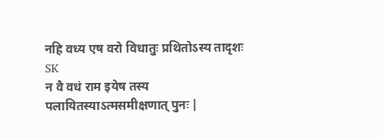नहि वध्य एष वरो विधातुः प्रथितोऽस्य तादृशः
SK
न वै वधं राम इयेष तस्य पलायितस्याऽत्मसमीक्षणात् पुनः |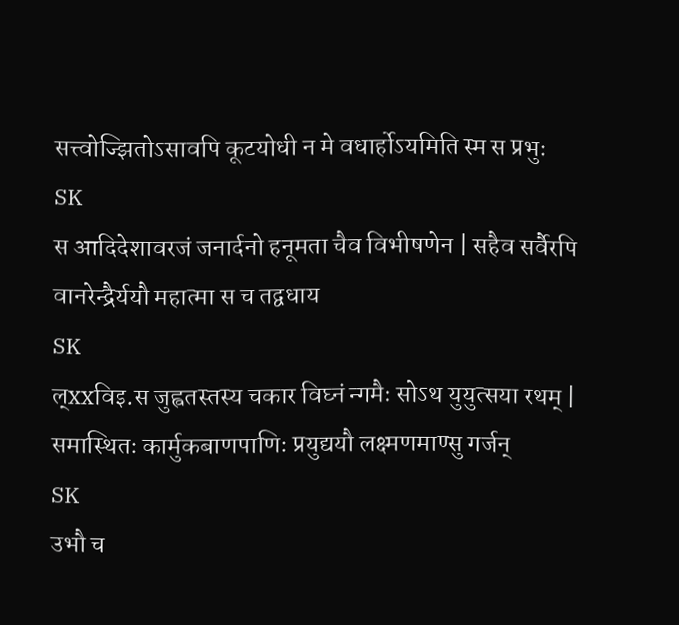सत्त्वोज्झितोऽसावपि कूटयोधी न मे वधार्होऽयमिति स्म स प्रभुः
SK
स आदिदेशावरजं जनार्दनो हनूमता चैव विभीषणेन | सहैव सर्वैरपि वानरेन्द्रैर्ययौ महात्मा स च तद्वधाय
SK
ल्xxविइ.स जुह्वतस्तस्य चकार विघ्नं न्गमैः सोऽथ युयुत्सया रथम् | समास्थितः कार्मुकबाणपाणिः प्रयुद्ययौ लक्ष्मणमाण्सु गर्जन्
SK
उभौ च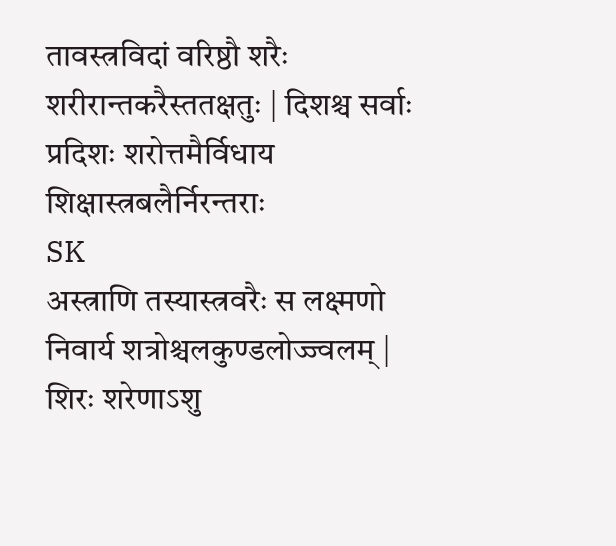तावस्त्रविदां वरिष्ठौ शरैः शरीरान्तकरैस्ततक्षतुः | दिशश्च सर्वाः प्रदिशः शरोत्तमैर्विधाय शिक्षास्त्रबलैर्निरन्तराः
SK
अस्त्राणि तस्यास्त्रवरैः स लक्ष्मणो निवार्य शत्रोश्चलकुण्डलोज्ज्वलम् | शिरः शरेणाऽशु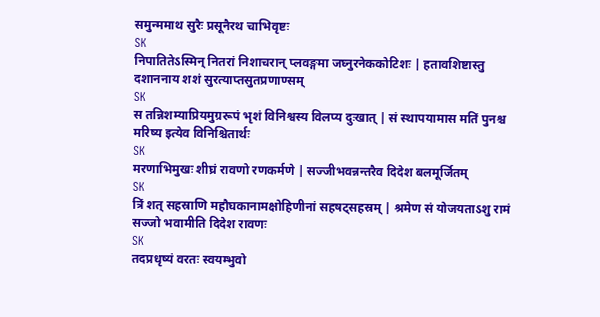समुन्ममाथ सुरैः प्रसूनैरथ चाभिवृष्टः
SK
निपातितेऽस्मिन् नितरां निशाचरान् प्लवङ्गमा जघ्नुरनेककोटिशः | हतावशिष्टास्तु दशाननाय शशं सुरत्याप्तसुतप्रणाण्सम्
SK
स तन्निशम्याप्रियमुग्ररूपं भृशं विनिश्वस्य विलप्य दुःखात् | सं स्थापयामास मतिं पुनश्च मरिष्य इत्येव विनिश्चितार्थः
SK
मरणाभिमुखः शीघ्रं रावणो रणकर्मणे | सज्जीभवन्नन्तरैव दिदेश बलमूर्जितम्
SK
त्रिं शत् सहस्राणि महौघकानामक्षोहिणीनां सहषट्सहस्रम् | श्रमेण सं योजयताऽशु रामं सज्जो भवामीति दिदेश रावणः
SK
तदप्रधृष्यं वरतः स्वयम्भुवो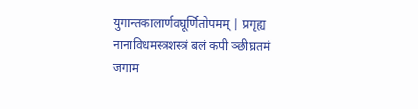युगान्तकालार्णवघूर्णितोपमम् | प्रगृह्य नानाविधमस्त्रशस्त्रं बलं कपी ञ्छीघ्रतमं जगाम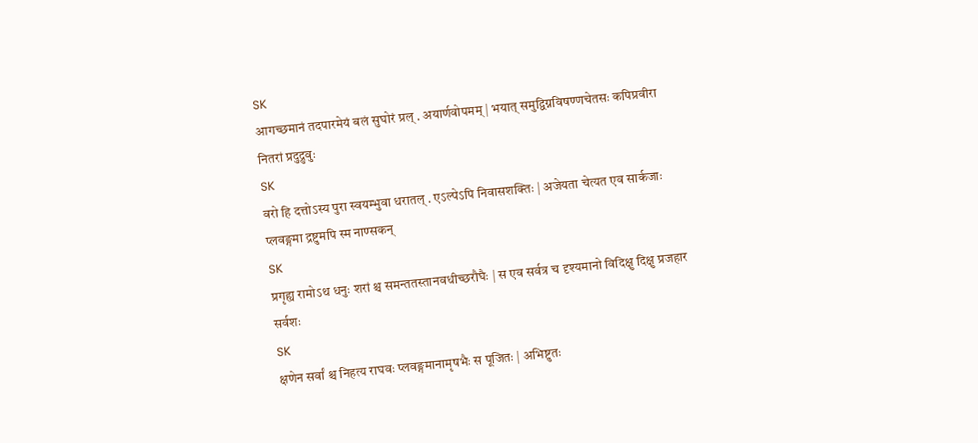SK
आगच्छमानं तदपारमेयं बलं सुघोरं प्रल् . अयार्णवोपमम् | भयात् समुद्विग्नविषण्णचेतसः कपिप्रवीरा नितरां प्रदुद्रुवुः
SK
वरो हि दत्तोऽस्य पुरा स्वयम्भुवा धरातल् . एऽल्पेऽपि निवासशक्तिः | अजेयता चेत्यत एव सार्कजाः प्लवङ्गमा द्रष्टुमपि स्म नाण्सकन्
SK
प्रगृह्य रामोऽथ धनुः शरां श्च समन्ततस्तानवधीच्छरौघैः | स एव सर्वत्र च दृश्यमानो विदिक्षु दिक्षु प्रजहार सर्वशः
SK
क्षणेन सर्वां श्च निहत्य राघवः प्लवङ्गमानामृषभैः स पूजितः | अभिष्टुतः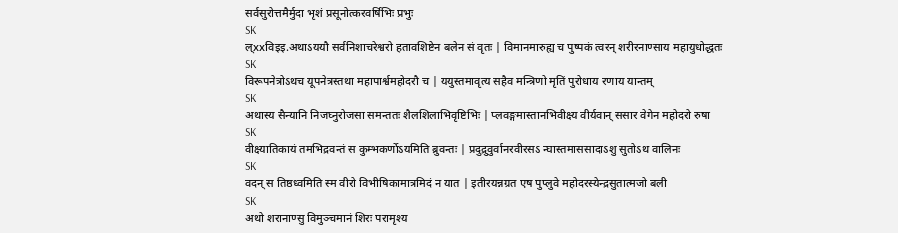सर्वसुरोत्तमैर्मुदा भृशं प्रसूनोत्करवर्षिभिः प्रभुः
SK
ल्xxविइइ.अथाऽययौ सर्वनिशाचरेश्वरो हतावशिष्टेन बलेन सं वृतः | विमानमारुह्य च पुष्पकं त्वरन् शरीरनाण्साय महायुधोद्धतः
SK
विरूपनेत्रोऽथच यूपनेत्रस्तथा महापार्श्वमहोदरौ च | ययुस्तमावृत्य सहैव मन्त्रिणो मृतिं पुरोधाय रणाय यान्तम्
SK
अथास्य सैन्यानि निजघ्नुरोजसा समन्ततः शैलशिलाभिवृष्टिभिः | प्लवङ्गमास्तानभिवीक्ष्य वीर्यवान् ससार वेगेन महोदरो रुषा
SK
वीक्ष्यातिकायं तमभिद्रवन्तं स कुम्भकर्णोऽयमिति ब्रुवन्तः | प्रदुद्रुवुर्वानरवीरसऽ न्घास्तमाससादाऽशु सुतोऽथ वालिनः
SK
वदन् स तिष्ठध्वमिति स्म वीरो विभीषिकामात्रमिदं न यात | इतीरयन्नग्रत एष पुप्लुवे महोदरस्येन्द्रसुतात्मजो बली
SK
अथो शरानाण्सु विमुञ्चमानं शिरः परामृश्य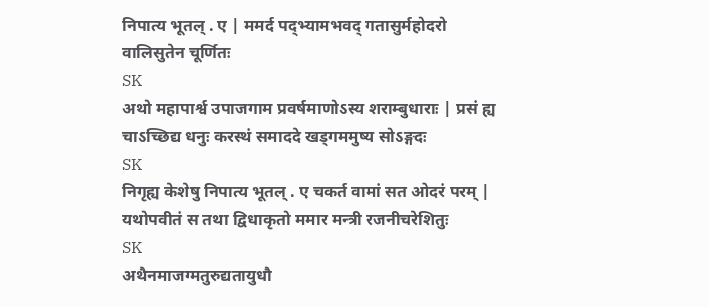निपात्य भूतल् . ए | ममर्द पद्भ्यामभवद् गतासुर्महोदरो वालिसुतेन चूर्णितः
SK
अथो महापार्श्व उपाजगाम प्रवर्षमाणोऽस्य शराम्बुधाराः | प्रसं ह्य चाऽच्छिद्य धनुः करस्थं समाददे खड्गममुष्य सोऽङ्गदः
SK
निगृह्य केशेषु निपात्य भूतल् . ए चकर्त वामां सत ओदरं परम् | यथोपवीतं स तथा द्विधाकृतो ममार मन्त्री रजनीचरेशितुः
SK
अथैनमाजग्मतुरुद्यतायुधौ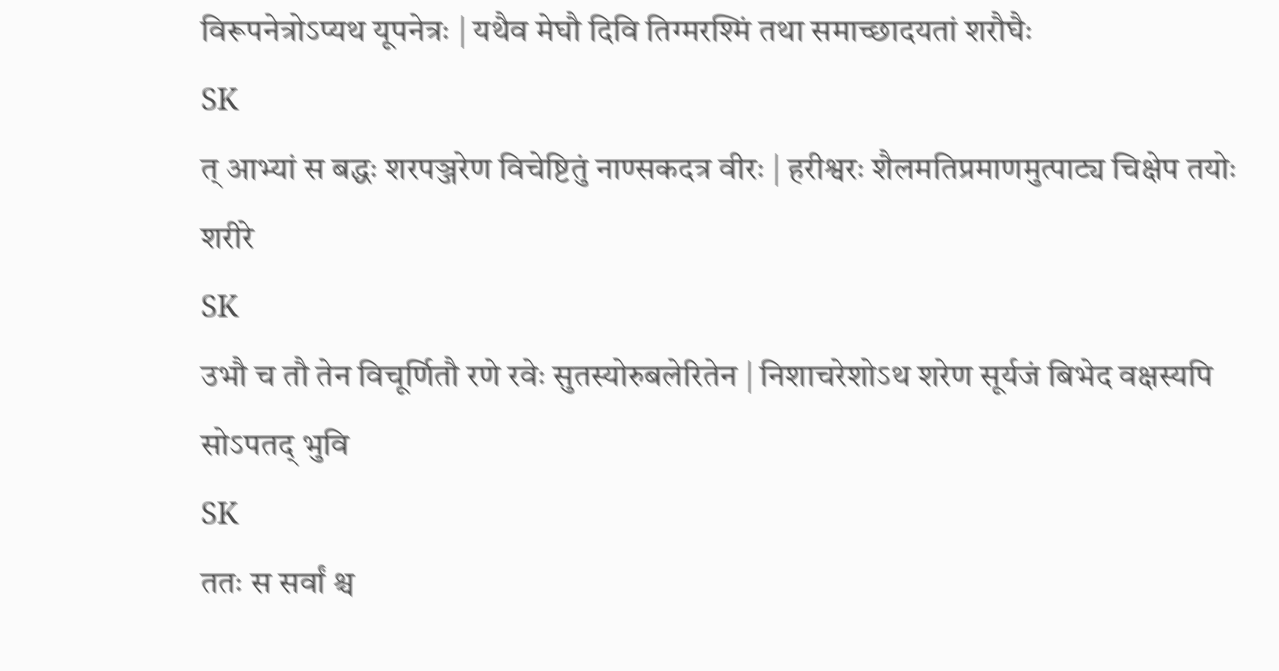विरूपनेत्रोऽप्यथ यूपनेत्रः | यथैव मेघौ दिवि तिग्मरश्मिं तथा समाच्छादयतां शरौघैः
SK
त् आभ्यां स बद्धः शरपञ्जरेण विचेष्टितुं नाण्सकदत्र वीरः | हरीश्वरः शैलमतिप्रमाणमुत्पाट्य चिक्षेप तयोः शरीरे
SK
उभौ च तौ तेन विचूर्णितौ रणे रवेः सुतस्योरुबलेरितेन | निशाचरेशोऽथ शरेण सूर्यजं बिभेद वक्षस्यपि सोऽपतद् भुवि
SK
ततः स सर्वां श्च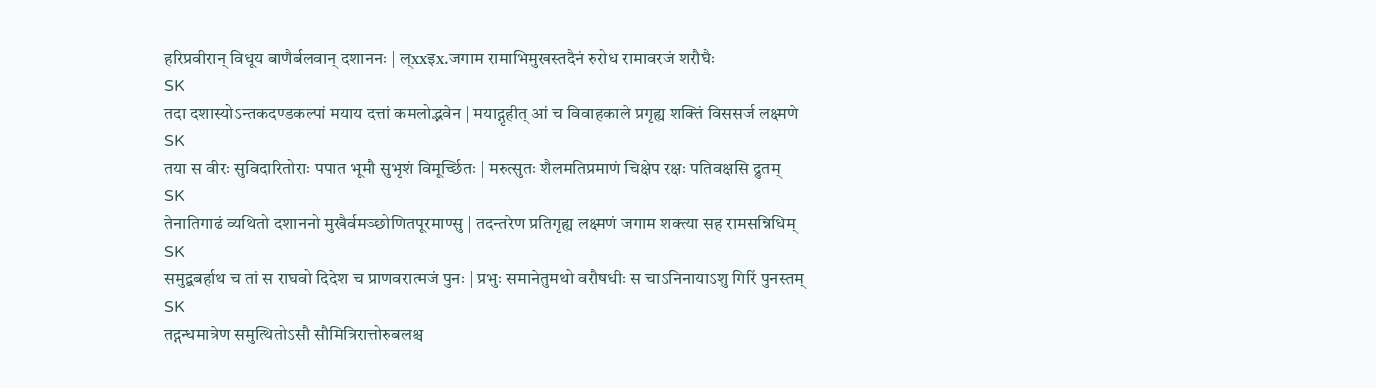हरिप्रवीरान् विधूय बाणैर्बलवान् दशाननः | ल्xxइx.जगाम रामाभिमुखस्तदैनं रुरोध रामावरजं शरौघैः
SK
तदा दशास्योऽन्तकदण्डकल्पां मयाय दत्तां कमलोद्भवेन | मयाद्गृहीत् आं च विवाहकाले प्रगृह्य शक्तिं विससर्ज लक्ष्मणे
SK
तया स वीरः सुविदारितोराः पपात भूमौ सुभृशं विमूर्च्छितः | मरुत्सुतः शैलमतिप्रमाणं चिक्षेप रक्षः पतिवक्षसि द्रुतम्
SK
तेनातिगाढं व्यथितो दशाननो मुखैर्वमञ्छोणितपूरमाण्सु | तदन्तरेण प्रतिगृह्य लक्ष्मणं जगाम शक्त्या सह रामसन्निधिम्
SK
समुद्बबर्हाथ च तां स राघवो दिदेश च प्राणवरात्मजं पुनः | प्रभुः समानेतुमथो वरौषधीः स चाऽनिनायाऽशु गिरिं पुनस्तम्
SK
तद्गन्धमात्रेण समुत्थितोऽसौ सौमित्रिरात्तोरुबलश्च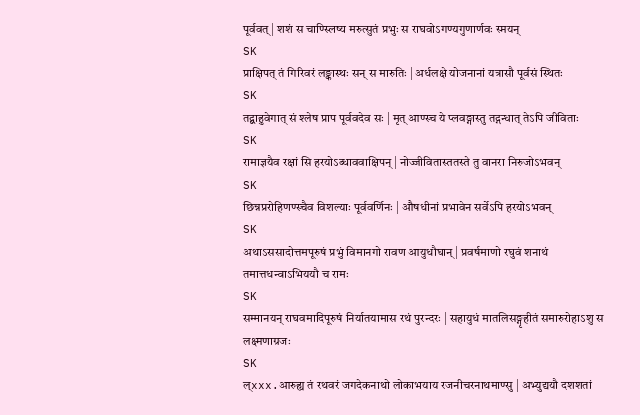पूर्ववत् | शशं स चाण्स्लिष्य मरुत्सुतं प्रभुः स राघवोऽगण्यगुणार्णवः स्मयन्
SK
प्राक्षिपत् तं गिरिवरं लङ्कास्थः सन् स मारुतिः | अर्धलक्षे योजनानां यत्रासौ पूर्वसं स्थितः
SK
तद्बाहुवेगात् सं श्लेष प्राप पूर्ववदेव सः | मृत् आण्स्च ये प्लवङ्गास्तु तद्गन्धात् तेऽपि जीविताः
SK
रामाज्ञयैव रक्षां सि हरयोऽब्धाववाक्षिपन् | नोज्जीवितास्ततस्ते तु वानरा निरुजोऽभवन्
SK
छिन्नप्ररोहिणण्स्चैव विशल्याः पूर्ववर्णिनः | औषधीनां प्रभावेन सर्वेऽपि हरयोऽभवन्
SK
अथाऽससादोत्तमपूरुषं प्रभुं विमानगो रावण आयुधौघान् | प्रवर्षमाणो रघुवं शनाथं तमात्तधन्वाऽभिययौ च रामः
SK
सम्मानयन् राघवमादिपूरुषं निर्यातयामास रथं पुरन्दरः | सहायुधं मातलिसङ्गृहीतं समारुरोहाऽशु स लक्ष्मणाग्रजः
SK
ल्xxx.आरुह्य तं रथवरं जगदेकनाथो लोकाभयाय रजनीचरनाथमाण्सु | अभ्युद्ययौ दशशतां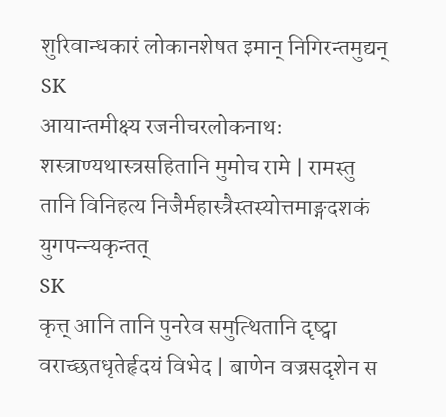शुरिवान्धकारं लोकानशेषत इमान् निगिरन्तमुद्यन्
SK
आयान्तमीक्ष्य रजनीचरलोकनाथः शस्त्राण्यथास्त्रसहितानि मुमोच रामे | रामस्तु तानि विनिहत्य निजैर्महास्त्रैस्तस्योत्तमाङ्गदशकं युगपन्न्यकृन्तत्
SK
कृत्त् आनि तानि पुनरेव समुत्थितानि दृष्ट्वा वराच्छतधृतेर्हृदयं विभेद | बाणेन वज्रसदृशेन स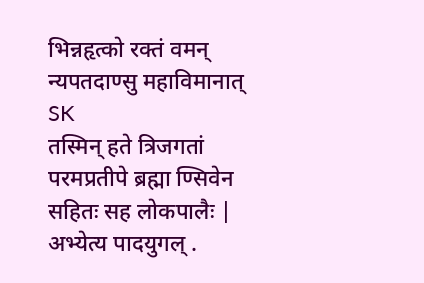भिन्नहृत्को रक्तं वमन् न्यपतदाण्सु महाविमानात्
SK
तस्मिन् हते त्रिजगतां परमप्रतीपे ब्रह्मा ण्सिवेन सहितः सह लोकपालैः | अभ्येत्य पादयुगल् .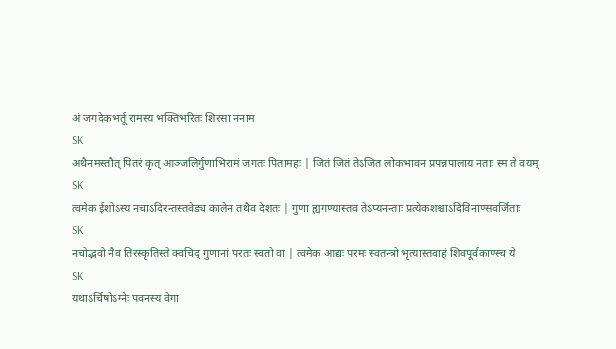अं जगदेकभर्तू रामस्य भक्तिभरितः शिरसा ननाम
SK
अथैनमस्तौत् पितरं कृत् आञ्जलिर्गुणाभिरामं जगतः पितामहः | जितं जितं तेऽजित लोकभावन प्रपन्नपालाय नताः स्म ते वयम्
SK
त्वमेक ईशोऽस्य नचाऽदिरन्तस्तवेड्य कालेन तथैव देशतः | गुणा ह्यगण्यास्तव तेऽप्यनन्ताः प्रत्येकशश्चाऽदिविनाण्सवर्जिताः
SK
नचोद्भवो नैव तिरस्कृतिस्ते क्वचिद् गुणानां परतः स्वतो वा | त्वमेक आद्यः परमः स्वतन्त्रो भृत्यास्तवाहं शिवपूर्वकाण्स्च ये
SK
यथाऽर्चिषोऽग्नेः पवनस्य वेगा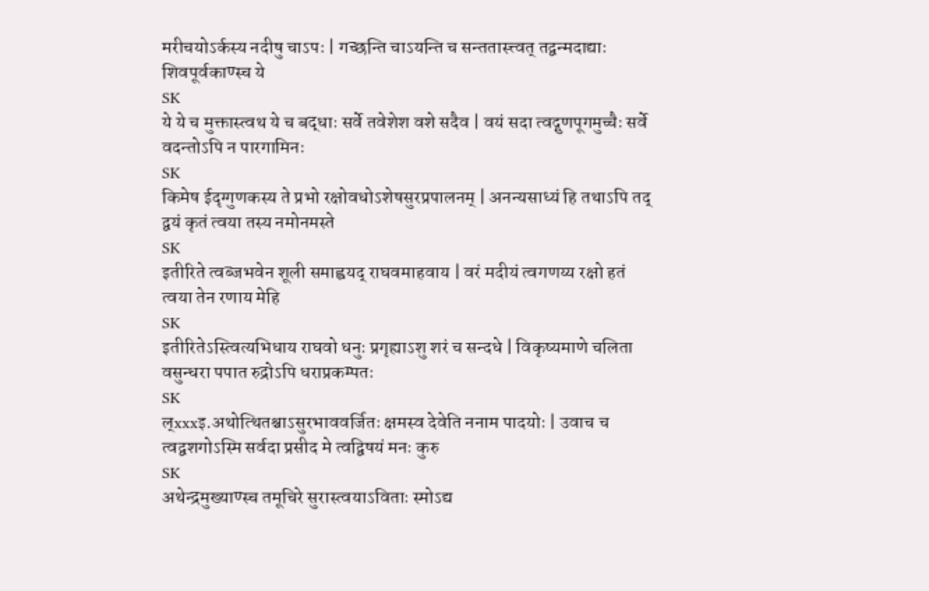मरीचयोऽर्कस्य नदीषु चाऽपः | गच्छन्ति चाऽयन्ति च सन्ततास्त्त्वत् तद्वन्मदाद्याः शिवपूर्वकाण्स्च ये
SK
ये ये च मुक्तास्त्वथ ये च बद्धाः सर्वे तवेशेश वशे सदैव | वयं सदा त्वद्गुणपूगमुच्चैः सर्वे वदन्तोऽपि न पारगामिनः
SK
किमेष ईदृग्गुणकस्य ते प्रभो रक्षोवधोऽशेषसुरप्रपालनम् | अनन्यसाध्यं हि तथाऽपि तद् द्वयं कृतं त्वया तस्य नमोनमस्ते
SK
इतीरिते त्वब्जभवेन शूली समाह्वयद् राघवमाहवाय | वरं मदीयं त्वगणय्य रक्षो हतं त्वया तेन रणाय मेहि
SK
इतीरितेऽस्त्वित्यभिधाय राघवो धनुः प्रगृह्याऽशु शरं च सन्दधे | विकृष्यमाणे चलिता वसुन्धरा पपात रुद्रोऽपि धराप्रकम्पतः
SK
ल्xxxइ.अथोत्थितश्चाऽसुरभाववर्जितः क्षमस्व देवेति ननाम पादयोः | उवाच च त्वद्वशगोऽस्मि सर्वदा प्रसीद मे त्वद्विषयं मनः कुरु
SK
अथेन्द्रमुख्याण्स्च तमूचिरे सुरास्त्वयाऽविताः स्मोऽद्य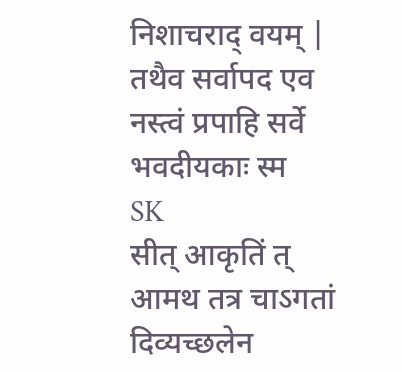निशाचराद् वयम् | तथैव सर्वापद एव नस्त्वं प्रपाहि सर्वे भवदीयकाः स्म
SK
सीत् आकृतिं त् आमथ तत्र चाऽगतां दिव्यच्छलेन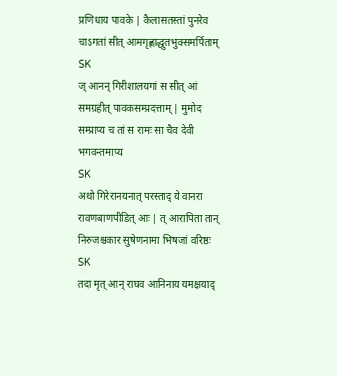प्रणिधाय पावके | कैलासतस्तां पुनरेव चाऽगतां सीत् आमगृह्णाद्धुतभुक्समर्पिताम्
SK
ज् आनन् गिरीशालयगां स सीत् आं समग्रहीत् पावकसम्प्रदत्ताम् | मुमोद सम्प्राप्य च तां स रामः सा चैव देवी भगवन्तमाप्य
SK
अथो गिरेरानयनात् परस्ताद् ये वानरा रावणबाणपीडित् आः | त् आरापिता तान् निरुजश्चकार सुषेणनामा भिषजां वरिष्ठः
SK
तदा मृत् आन् राघव आनिनाय यमक्षयाद्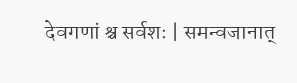देवगणां श्च सर्वशः | समन्वजानात्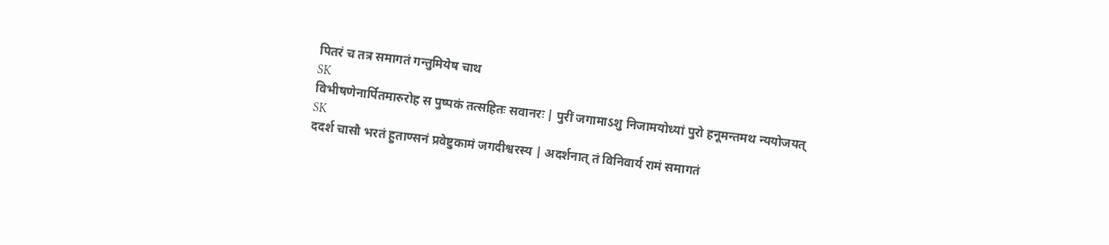पितरं च तत्र समागतं गन्तुमियेष चाथ
SK
विभीषणेनार्पितमारुरोह स पुष्पकं तत्सहितः सवानरः | पुरीं जगामाऽशु निजामयोध्यां पुरो हनूमन्तमथ न्ययोजयत्
SK
ददर्श चासौ भरतं हुताण्सनं प्रवेष्टुकामं जगदीश्वरस्य | अदर्शनात् तं विनिवार्य रामं समागतं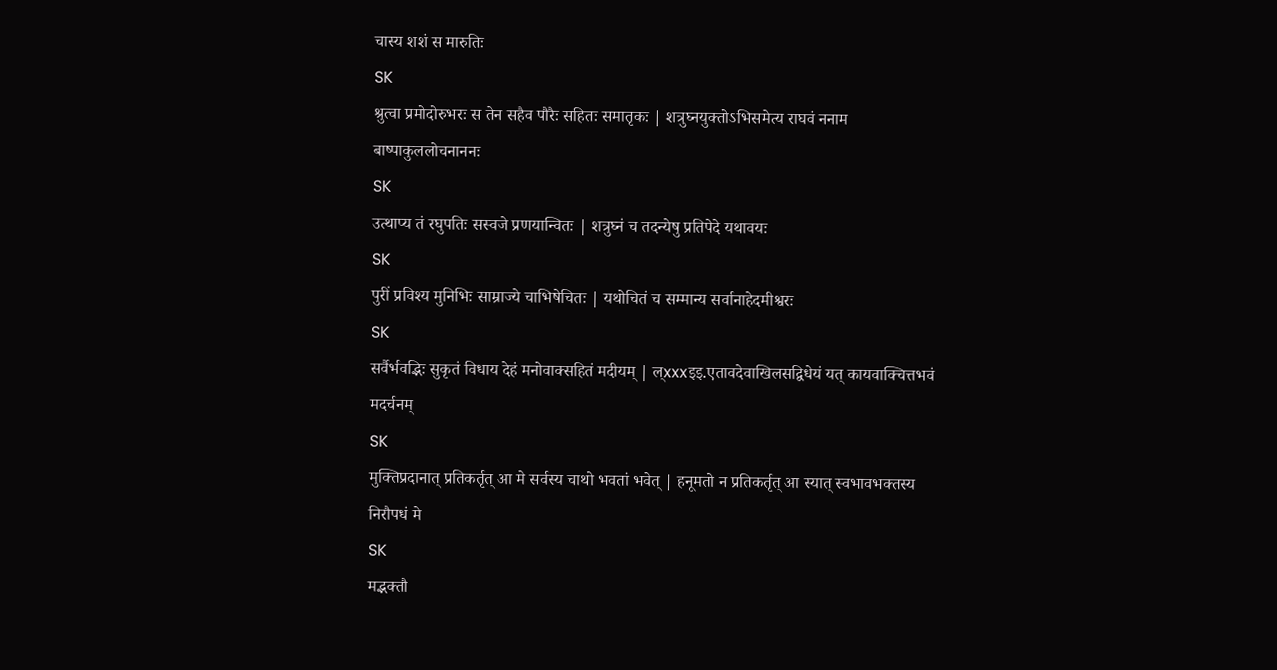चास्य शशं स मारुतिः
SK
श्रुत्वा प्रमोदोरुभरः स तेन सहैव पौरैः सहितः समातृकः | शत्रुघ्नयुक्तोऽभिसमेत्य राघवं ननाम बाष्पाकुललोचनाननः
SK
उत्थाप्य तं रघुपतिः सस्वजे प्रणयान्वितः | शत्रुघ्नं च तदन्येषु प्रतिपेदे यथावयः
SK
पुरीं प्रविश्य मुनिभिः साम्राज्ये चाभिषेचितः | यथोचितं च सम्मान्य सर्वानाहेदमीश्वरः
SK
सर्वैर्भवद्भिः सुकृतं विधाय देहं मनोवाक्सहितं मदीयम् | ल्xxxइइ.एतावदेवाखिलसद्विधेयं यत् कायवाक्चित्तभवं मदर्चनम्
SK
मुक्तिप्रदानात् प्रतिकर्तृत् आ मे सर्वस्य चाथो भवतां भवेत् | हनूमतो न प्रतिकर्तृत् आ स्यात् स्वभावभक्तस्य निरौपधं मे
SK
मद्भक्तौ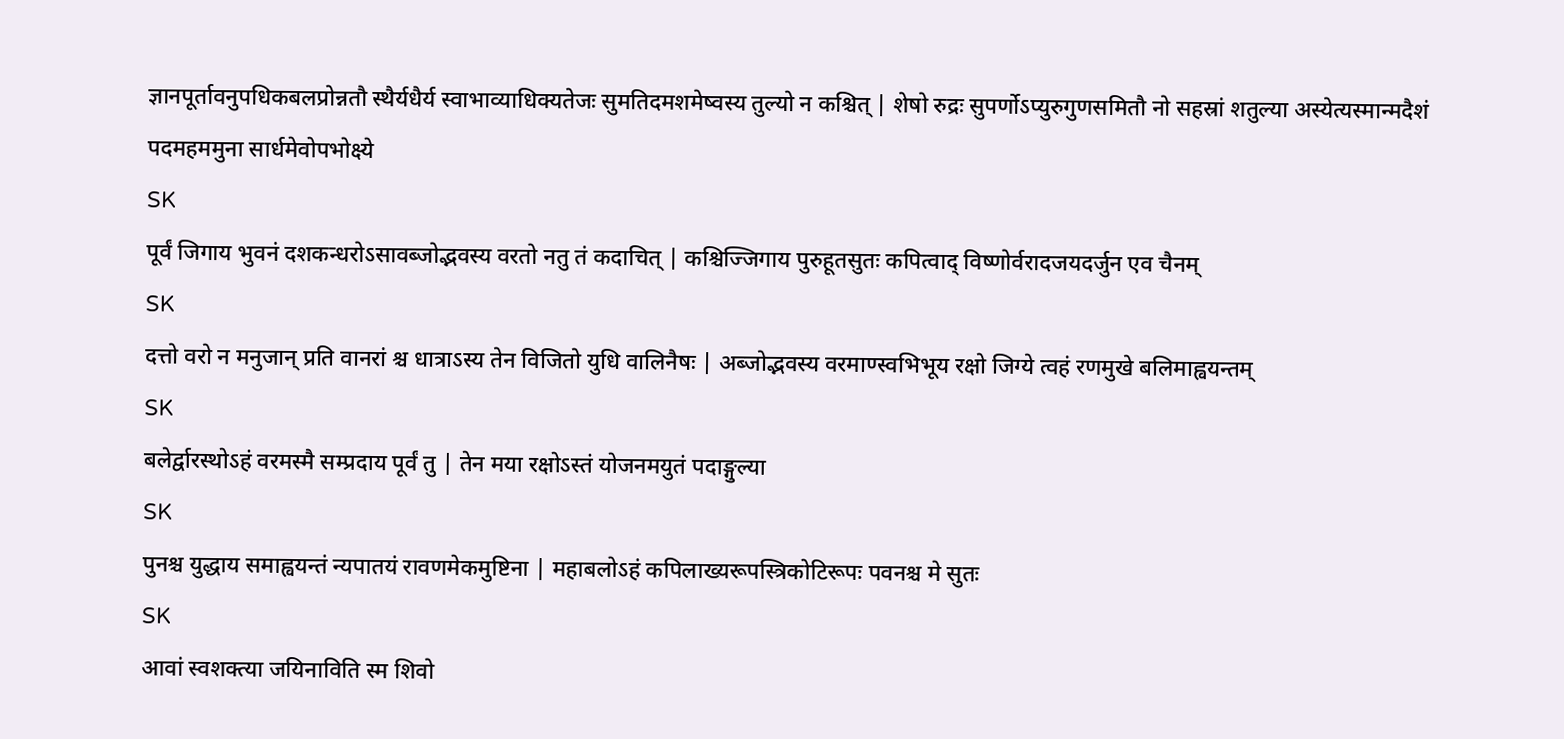ज्ञानपूर्तावनुपधिकबलप्रोन्नतौ स्थैर्यधैर्य स्वाभाव्याधिक्यतेजः सुमतिदमशमेष्वस्य तुल्यो न कश्चित् | शेषो रुद्रः सुपर्णोऽप्युरुगुणसमितौ नो सहस्रां शतुल्या अस्येत्यस्मान्मदैशं पदमहममुना सार्धमेवोपभोक्ष्ये
SK
पूर्वं जिगाय भुवनं दशकन्धरोऽसावब्जोद्भवस्य वरतो नतु तं कदाचित् | कश्चिज्जिगाय पुरुहूतसुतः कपित्वाद् विष्णोर्वरादजयदर्जुन एव चैनम्
SK
दत्तो वरो न मनुजान् प्रति वानरां श्च धात्राऽस्य तेन विजितो युधि वालिनैषः | अब्जोद्भवस्य वरमाण्स्वभिभूय रक्षो जिग्ये त्वहं रणमुखे बलिमाह्वयन्तम्
SK
बलेर्द्वारस्थोऽहं वरमस्मै सम्प्रदाय पूर्वं तु | तेन मया रक्षोऽस्तं योजनमयुतं पदाङ्गुल्या
SK
पुनश्च युद्धाय समाह्वयन्तं न्यपातयं रावणमेकमुष्टिना | महाबलोऽहं कपिलाख्यरूपस्त्रिकोटिरूपः पवनश्च मे सुतः
SK
आवां स्वशक्त्या जयिनाविति स्म शिवो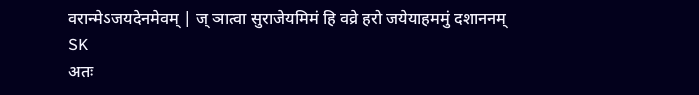वरान्मेऽजयदेनमेवम् | ज् ञात्वा सुराजेयमिमं हि वव्रे हरो जयेयाहममुं दशाननम्
SK
अतः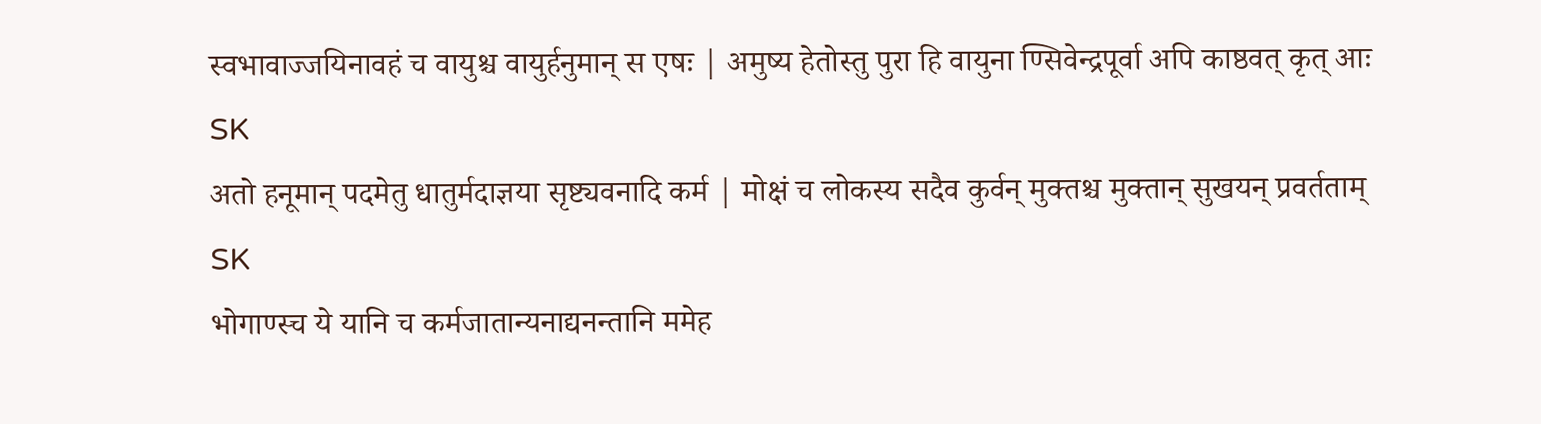स्वभावाज्जयिनावहं च वायुश्च वायुर्हनुमान् स एषः | अमुष्य हेतोस्तु पुरा हि वायुना ण्सिवेन्द्रपूर्वा अपि काष्ठवत् कृत् आः
SK
अतो हनूमान् पदमेतु धातुर्मदाज्ञया सृष्ट्यवनादि कर्म | मोक्षं च लोकस्य सदैव कुर्वन् मुक्तश्च मुक्तान् सुखयन् प्रवर्तताम्
SK
भोगाण्स्च ये यानि च कर्मजातान्यनाद्यनन्तानि ममेह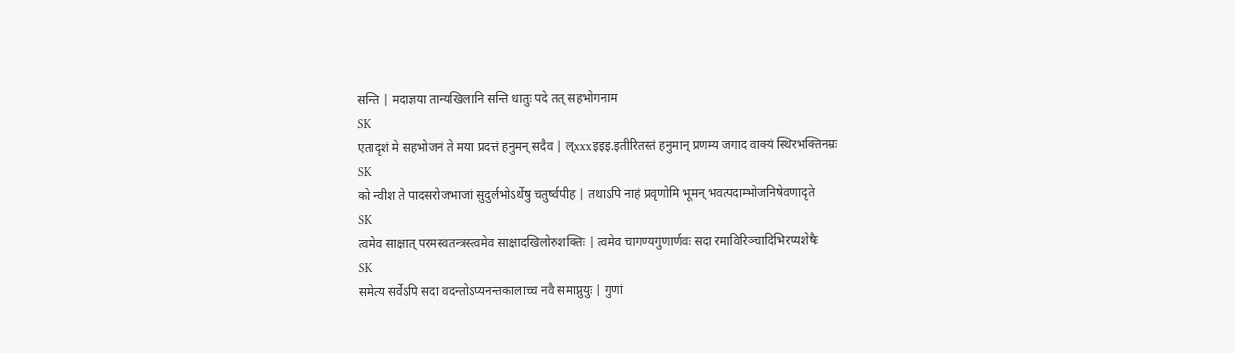सन्ति | मदाज्ञया तान्यखिलानि सन्ति धातुः पदे तत् सहभोगनाम
SK
एतादृशं मे सहभोजनं ते मया प्रदत्तं हनुमन् सदैव | ल्xxxइइइ.इतीरितस्तं हनुमान् प्रणम्य जगाद वाक्यं स्थिरभक्तिनम्रः
SK
को न्वीश ते पादसरोजभाजां सुदुर्लभोऽर्थेषु चतुर्ष्वपीह | तथाऽपि नाहं प्रवृणोमि भूमन् भवत्पदाम्भोजनिषेवणादृते
SK
त्वमेव साक्षात् परमस्वतन्त्रस्त्वमेव साक्षादखिलोरुशक्तिः | त्वमेव चागण्यगुणार्णवः सदा रमाविरिञ्चादिभिरप्यशेषैः
SK
समेत्य सर्वेऽपि सदा वदन्तोऽप्यनन्तकालाच्च नवै समाप्नुयुः | गुणां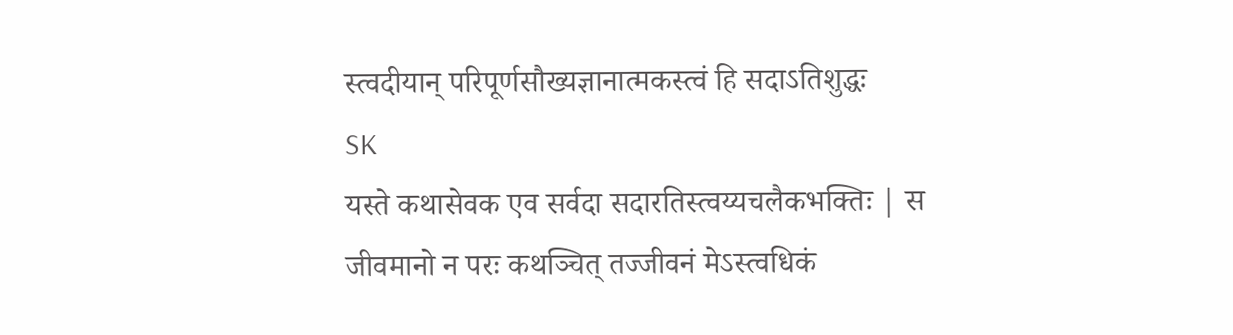स्त्वदीयान् परिपूर्णसौख्यज्ञानात्मकस्त्वं हि सदाऽतिशुद्धः
SK
यस्ते कथासेवक एव सर्वदा सदारतिस्त्वय्यचलैकभक्तिः | स जीवमानो न परः कथञ्चित् तज्जीवनं मेऽस्त्वधिकं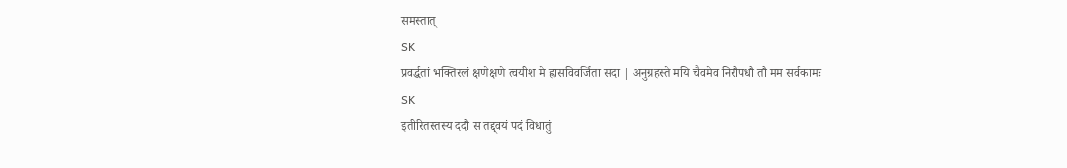समस्तात्
SK
प्रवर्द्धतां भक्तिरलं क्षणेक्षणे त्वयीश मे ह्रासविवर्जिता सदा | अनुग्रहस्ते मयि चैवमेव निरौपधौ तौ मम सर्वकामः
SK
इतीरितस्तस्य ददौ स तद्द्वयं पदं विधातुं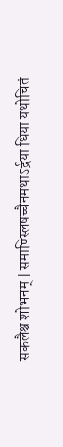सकलैश्च शोभनम् | समाण्स्लिषच्चैनमथाऽर्द्रया धिया यथोचितं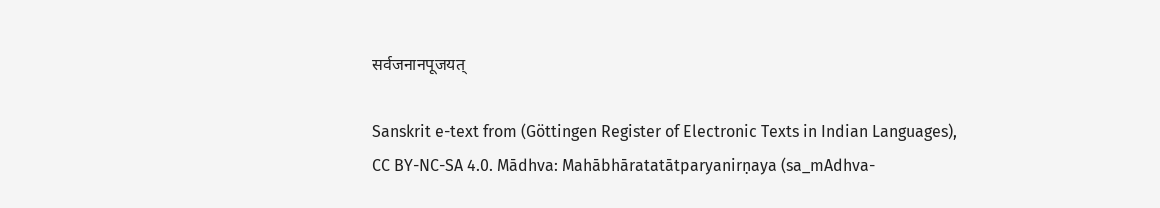सर्वजनानपूजयत्

Sanskrit e-text from (Göttingen Register of Electronic Texts in Indian Languages), CC BY-NC-SA 4.0. Mādhva: Mahābhāratatātparyanirṇaya (sa_mAdhva-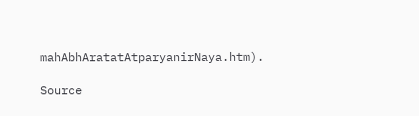mahAbhAratatAtparyanirNaya.htm).

Source